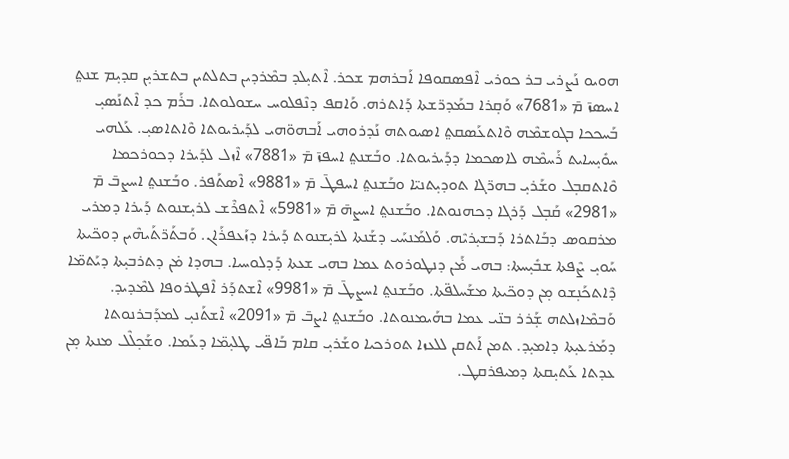ܗܘܝܘ ܢܰܨܪܝ ܒܪ ܟܘܪܝ ܐܶܦܣܩܘܦܐ ܐܰܒܪܗܡ ܫܟܪ. ܐܶܬܝ̣ܠܕ ܒܡܶܪܕܝܢ ܒܬܠܬܝܢ ܒܬܫܪܝ̣ܢ ܩܕܝ̣ܡ ܫܢܬ݀ ܐܚܣܙ̄ ܡ̄ «7681» ܘܰܩ̣ܪܐ ܒܡܰܕܪ̈ܫܬܐ ܕܰܐܬܪܗ. ܘܰܐܩܦ ܕܢܶܦܠܘܚ ܚܫܘܠܘܬܐ. ܒܪܰܡ ܟܕ ܐܶܬܢܰܣܝ̣ ܒܰܚܟܟܐ ܒܓܘܫܡܶܗ ܘܶܐܬܥܰܣܩܬ݀ ܐܣܝܘܬܗ ܢܰܕܪܘܗܝ ܐܰܒܗܘ̈ܗܝ ܠܕܰܝܪܝܘܬܐ ܘܶܐܬܐܣܝ̣. ܥܰܠܗܝ ܚܘܺܝ̣ܚܐܝܬ ܪܰܚܡܶܗ ܠܐܣܟܡܐ ܕܕܰܝܪܝܘܬܐ. ܘܒܰܫܢܬ݀ ܐܚܦܙ̄ ܡ̄ «7881» ܐܶܙܠ ܠܕܰܝܪܐ ܕܟܘܪܟܡܐ ܘܶܐܬܩܒ̣ܠ ܘܫܰܪܝ̣ ܒܗܪ̈ܓܐ ܬܘܕܝ̣ܬܢܝ̈ܐ ܘܒܰܫܢܬ݀ ܐܚܦܛ̄ ܡ̄ «9881» ܐܶܣܬܰܦܪ. ܘܒܰܫܢܬ݀ ܐܚܨܒ̄ ܡ̄ «2981» ܩܰܒ̣ܠ ܕܰܪܓܐ ܕܟܗܢܘܬܐ. ܘܒܰܫܢܬ݀ ܐܚܨܗ̄ ܡ̄ «5981» ܐܶܬܦܪܶܫ ܠܪܝ̣ܫܢܘܬ ܕܰܝܪܐ ܕܡܪܝ ܡܪܩܘܣ ܕܒܰܐܬܪܐ ܕܰܒܫܝ̣ܪܝܶܗ. ܘܰܠܡܰܢܚܰܝ ܕܫܰܢܬܐ ܠܪܝ̣ܫܢܘܬ ܕܰܝܪܐ ܕܙܰܥܦܪܰܐܢ. ܘܰܒܬܰܪ̈ܬܰܝܗܶܝܢ ܕܘܟ̈ܝܬܐ  ܚܰܘܝ̣ ܨܶܦܬܐ ܫܒܺܝ̣ܚܬܐ: ܒܗܝ ܡ̇ܰܢ ܕܢܛܘܪܘܬ ܥܡܐ ܒܗܝ ܫܥܬܐ ܕܰܕܠܘܚܝܐ. ܒܗܕܐ ܡ̇ܢ ܕܬܪܒܝ̣ܬܐ ܕܝܰܬܡ̈ܐ ܕܶܐܬܟܰܢ̣ܫܘ ܡ̣ܢ ܕܘܟ̈ܝܬܐ ܡܫܰܚܠܦ̈ܬܐ. ܘܒܰܫܢܬ݀ ܐܚܨܛ̄ ܡ̄ «9981» ܐܶܫܬܕܰܪ ܐܶܦܛܪܘܦܐ ܠܡܶܕܝܕ. ܘܰܒܡܶܐܙܠܬܗ ܫ̣ܰܪܪ ܒܢ̈ܝ ܥܡܐ ܒܗܰܝܡܢܘܬܐ. ܘܒܰܫܢܬ݀ ܐܨܒ̄ ܡ̄ «2091» ܐܶܫܬܰܢܝ̣ ܠܡܕܰܒܪܢܘܬܐ ܕܡܰܪܥܝ̣ܬܐ ܕܐܡܝ̣ܕ. ܬܡܢ ܐܰܬܩܢ ܠܠܥܙܐ ܬܘܪܟܝܐ ܘܫܰܪܝ̣ ܩܐܡ ܒܰܐܦ̈ܝ ܛܠܝ̣ܡ̈ܐ ܕܥܰܡܐ. ܘܫܰܟ̣ܠܶܠ ܡܢܬܐ ܡ̣ܢ ܥܕܬܐ ܥܰܬܝ̣ܩܬܐ ܕܡܝܦܪܩܛ.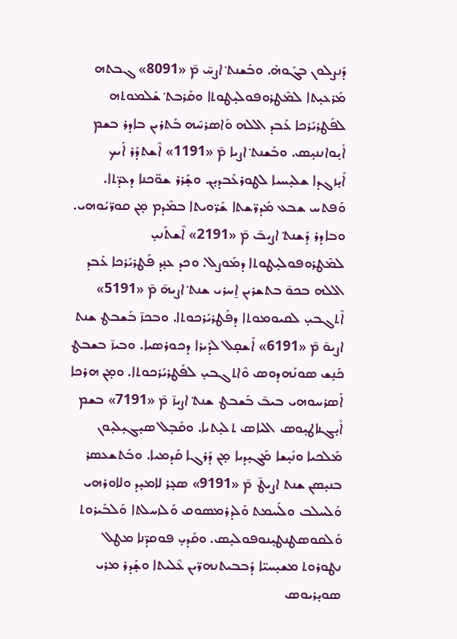ܕܰܢܨܠܘܢ ܒܓܰܘܗ̇. ܘܒܰܫܢܬ݀ ܐܨܚ̄ ܡ̄ «8091» ܓܒܬܗ ܡܰܪܥܝ̣ܬܐ ܠܡܶܛܪܘܦܘܠܝ̣ܛܘܬܐ ܘܩܰܪܒܬ݀ ܫܰܠܡܘܬܗ ܠܦܰܛܪܝܰܪܟܐ ܥܰܒܕ ܐܠܠܗ ܘܰܐܣܪܚܶܗ ܒܰܬܪܝܢ ܒܐܕܪ ܒܫܡ ܐܺܝ̣ܘܐܢܢܝ̣ܣ. ܘܒܰܫܢܬ݀ ܐܨܝܐ ܡ̄ «1191» ܐܶܫܬܕܰܪ ܐܰܝܟ ܐܺܝ̣ܙܓܕܐ ܫܠܝ̣ܚܝܐ ܠܛܘܪܥܰܒܕܝ̣ܢ. ܘܫ̣ܰܪܪ ܫܘ̈ܟܢܐ ܕܥܕ̈ܬܐ. ܘܰܦܬܚ ܫܒܥ ܡܰܕܪ̈ܫܬܐ ܫܰܪ̈ܘܝܬܐ ܒܡܶܕܡ ܡ̣ܢ ܩܘܪ̈ܝܰܘܗܝ. ܘܒܐܕܪ ܕܰܫܢܬ݀ ܐܨܝܒ̄ ܡ̄ «2191» ܐܶܫܬܰܢܝ̣ ܠܡܶܛܪܘܦܘܠܝ̣ܛܘܬܐ ܕܡܰܘܨܠ. ܘܟܕ ܥܢ̣ܕ ܦܰܛܪܝܰܪܟܐ ܥܰܒܕ ܐܠܠܗ ܒܟܘ̄ ܒܬܫܪܝܢ ܐ̱ܚܪܝ ܫܢܬ݀ ܐܨܝܗ̄ ܡ̄ «5191» ܐܶܬܓܒܝ̣ ܠܩܝܘܡܘܬܐ ܕܦܰܛܪܝܰܪܟܘܬܐ. ܘܒܟܙ̄ ܒܰܫܒܛ ܫܢܬ ܐܨܝܘ̄ ܡ̄ «6191» ܐܰܫܩ̣ܠ ܠܕܰܝܪܐ ܕܟܘܪܣܝܐ. ܘܒܝܙ̄ ܒܫܒܛ ܟܰܢ̣ܫ ܣܘܢܰܗܕܘܣ ܘܶܐܬܓܒܝ̣ ܠܦܰܛܪܝܰܪܟܘܬܐ. ܘܡ̣ܢ ܗܪܟܐ ܐܰܣܪܚܘܗܝ ܒܝܒ̄ ܒܰܫܒܛ ܫܢܬ݀ ܐܨܝܙ̄ ܡ̄ «7191» ܒܫܡ ܐܺܝ̣ܓܢܐܛܝ̣ܘܣ ܐܠܝܐܣ ܬܠܝ̣ܬܝܐ. ܘܩܰܒ̣ܠ ܣܝ̣ܓܝ̣ܠܝ̣ܘܢ ܡܰܠܟܝܐ ܘܢܺܝ̣ܫܐ ܡܰܓܝ̣ܕܝܐ ܡ̣ܢ ܕܰܪܓܐ ܩܰܕܡܝܐ. ܘܒܰܬܫܥܣܪ ܒܢܝ̣ܣܢ ܫܢܬ ܐܨܝܛ̄ ܡ̄ «9191» ܣܥ̣ܪ ܠܐܡܝ̣ܕ ܘܠܐܘܪܗܝ ܘܰܠܚܠܒ ܘܠܰܚܡܬ ܘܰܠܕܪܡܣܘܩ ܘܰܠܙܚܠܬܐ ܘܰܠܒܰܝܪܘܬ ܘܰܠܩܘܣܛܢܛܝ̣ܢܘܦܘܠܝ̣ܣ. ܘܩܰܕܝ̣ ܦܘܩܕ̈ܢܐ ܡܛܠ ܢܛܘܪܘܬ ܡܫܝ̣ܚܝ̈ܐ ܕܰܒܒܝܬܢܗܪ̈ܝܢ ܥܶܠܝܬܐ ܘܫ̣ܰܕܪ ܡܪܝ ܣܘܝ̣ܪܝܘܣ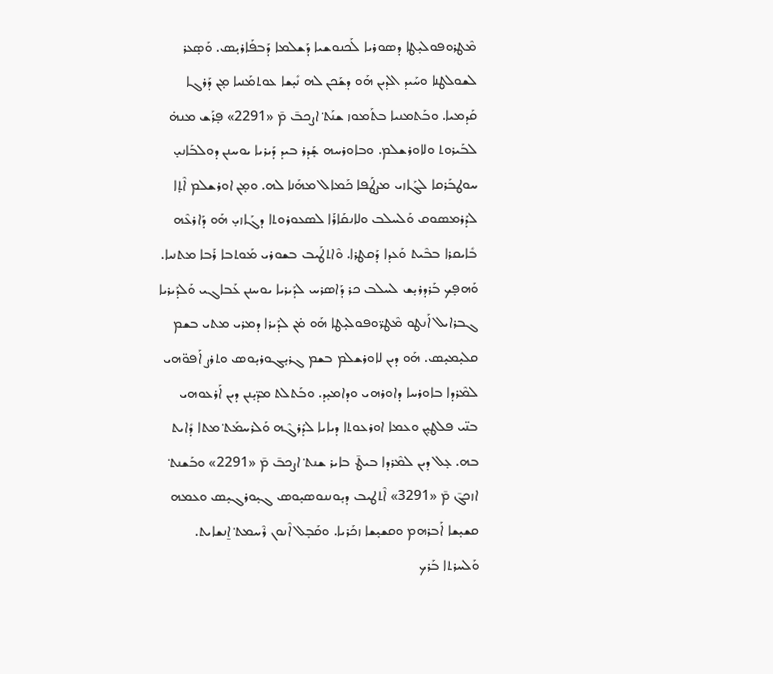ܡܶܛܪܘܦܘܠܝ̣ܛܐ ܕܣܘܪܝܐ ܠܰܟܢܘܫܝܐ ܕܰܫܠܡܐ ܕܰܒܦܰܐܪܝ̣ܣ. ܘܰܣ̣ܥܪ ܠܫܘܠܛܢܐ ܘܚܰܝܕ ܐܠܕܝܢ ܗܰܘ ܕܫܰܟܢ ܠܗ ܢܺܝ̣ܫܐ ܥܘܬܡܰܢܝܐ ܡ̣ܢ ܕܰܪܓܐ ܩܰܕܡܝܐ. ܘܒܰܬܡܢܝܐ ܒܬܰܡܘܙ ܫܢܰܬ݀ ܐܨܟܒ̄ ܡ̄ «2291» ܦ̣ܪܰܫ ܡܢܗ̇ ܠܒܰܝܪܘܬ ܘܠܐܘܪܫܠܡ. ܘܒܐܘܪܚܗ ܫ̣ܰܕܪ ܒܝܕ ܕܰܝܪܝܐ ܝܘܚܢܢ ܕܘܠܒܰܐܢܝ̣ ܚܘܛܒܰܪܩܐ ܠܓܰܐܙܝ ܡܨܛܰܦܐ ܟܰܡܐܠ ܡܗܰܢܐ ܠܗ. ܘܡ̣ܢ ܐܘܪܫܠܡ ܐܶܬ̣ܐ ܠܕܰܪܡܣܘܩ ܘܰܠܚܠܒ ܘܠܐܢܩܰܐܪܰܐ ܠܣܥܘܪܘܬܐ ܕܓܰܐܙܝ̣ ܗܰܘ ܕܰܐܪܥܶܗ ܒܺܐܝܩܪܐ ܒܒܶܝܬ ܘܰܥܕܐ ܕܰܩܛܪܐ. ܘܶܐܬܛܰܝܒ ܒܫܘܪܝ ܡܰܘܬܒܐ ܪܰܒܐ ܡܬܢܝܐ. ܘܰܗܦ̣ܟ ܒܰܪܕܪܝ̣ܫ ܠܚܠܒ ܟܪ ܕܰܐܣܪܚ ܠܕܰܝܪܝܐ ܝܘܚܢܢ ܥܰܒܐܓܝ ܘܰܠܕܰܝܪܝܐ ܓܒܪܐܝܠ ܐܰܢܛܘ ܡܶܛܪ̈ܘܦܘܠܝ̣ܛܐ ܗܰܘ ܡ̇ܢ ܠܕܰܝܪܐ ܕܡܪܝ ܡܬܝ ܒܫܡ ܩܠܝ̣ܡܝ̣ܣ. ܗܰܘ ܕܝܢ ܠܐܘܪܫܠܡ ܒܫܡ ܓܪܝ̣ܓܘܪܝ̣ܘܣ ܘܬܪܨ ܐܰܦܘ̈ܗܝ ܠܡܶܪܕܐ ܒܐܘܪܚܐ ܕܐܘܪܗܝ ܘܕܐܡܝ̣ܕ. ܘܒܰܬܠܬ ܡܕ̈ܝ̣ܢܢ ܕܝܢ ܐܰܪܥܘܗܝ ܒܢ̈ܝ ܦܠܛܝ̣ܢ ܘܥܡܐ ܐܘܪܥܘܬܐ ܕܝܐܝܐ ܠܕܰܪܓܶܗ ܘܰܠܪܚܡܰܬ݀ ܡܬܐ ܕܺܐܝܬ ܒܗ. ܥ̣ܠ ܕܝܢ ܠܡܶܪܕܐ ܒܝܛ̄ ܒܐܝܪ ܫܢܬ݀ ܐܨܟܒ̄ ܡ̄ «2291» ܘܒܰܫܢܬ݀ ܐܙܟܓ̄ ܡ̄ «3291» ܐܶܬܛܝܒ ܕܝ̣ܘܢܢܘܣܝ̣ܘܣ ܓܝ̣ܘܪܓܝ̣ܣ ܘܥܡܗ ܩܫܝ̣ܫܐ ܐܰܒܪܗܡ ܘܩܫܝ̣ܫܐ ܙܟܰܪܝܐ. ܘܩܰܒ̣ܠ ܐܶܢܘܢ ܪܶܚܡܬ݀ ܐ̱ܢܫܐܝܬ. ܘܰܠܚܪܬܐ ܒܰܪܟ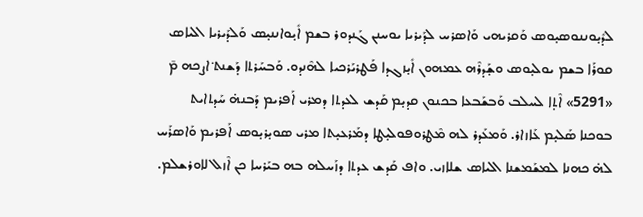ܠܕܺܝ̣ܘܢܢܘܣܝ̣ܘܣ ܘܰܩܪܝܗܝ ܘܰܐܣܪܚ ܠܕܰܝܪܝܐ ܝܘܚܢܢ ܓܰܢܕܘܪ ܒܫܡ ܐܺܝ̣ܘܐܢܢܝ̣ܣ ܘܰܠܕܰܝܪܝܐ ܐܠܝܐܣ ܩܘܪܰܐ ܒܫܡ ܝܘܠܝ̣ܘܣ ܘܫ̣ܰܕܪܶܗ ܥܡܗܘܢ ܐܺܝ̣ܙܓܕܐ ܦܰܛܪܝܰܪܟܝܐ ܠܗܶܢܕܘ. ܘܰܒܚܰܪܬܐ ܕܰܫܢܬ݀ ܐܨܟܗ ܡ̄ «5291» ܐܶܬ̣ܐ ܠܚܠܒ ܘܰܒܫܰܒܥܐ ܒܟܢܘܢ ܩܕܝ̣ܡ ܩܰܕܫ ܠܥܕܬܐ ܕܡܪܝ ܐܰܦܪܝܡ ܕܰܒܢܗ̇ ܚܰܕܬܐܝܬ ܒܘܟܢܐ ܣܰܠܝ̣ܡ ܥܰܐܙܐܪ. ܘܰܡܥܰܕܪ ܠܗ ܡܶܛܪܘܦܘܠܝ̣ܛܐ ܕܡܰܪܥܝ̣ܬܐ ܡܪܝ ܣܘܝ̣ܪܝ̣ܘܣ ܐܰܦܪܝܡ ܘܰܐܣܪܰܚ ܠܗ̇ ܟܗܢܐ ܠܡܫܰܡܫܢܐ ܐܠܝܐܣ ܫܠܐܙܝ. ܘܐܦ ܩܰܕܫ ܥܕܬܐ ܕܙܰܚܠܗ ܒܗ ܒܝܰܪܚܐ ܟܢ ܐܶܙܠ ܠܐܘܪܫܠܡ.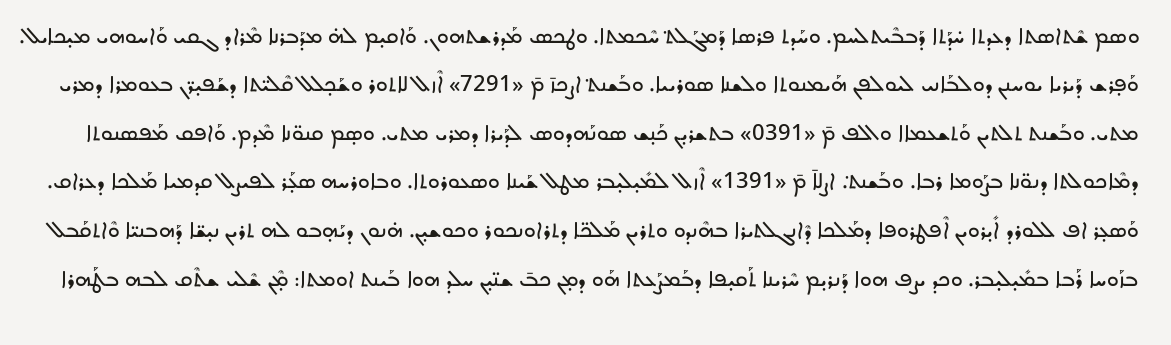ܘܣܡ ܫܶܬܐܣܬܐ ܕܥܕܬܐ ܚ̇ܕܰܬܐ ܕܰܒܒܶܝܬܠܚܡ. ܘܚܰܕܬ ܦܪܣܐ ܕܰܡܓܰܠܬ݀ ܚܶܟܡܬܐ. ܘܛܟܣ ܡܰܕܪܫܬܗܘܢ. ܘܰܐܩܝ̣ܡ ܠܗ̇ ܡܕܰܒܪܢܐ ܡܶܪܐܕ ܓܩܝ ܘܰܐܚܘܗܝ ܡܝ̣ܟܐܝܠ. ܘܰܦ̣ܪܫ ܕܰܝܪܝܐ ܝܘܚܢܢ ܕܘܠܒܰܐܢܝ ܠܝܘܠܦܢ ܗܰܝܡܢܘܬܐ ܘܠܫܢܐ ܣܘܪܝܝܐ. ܘܒܰܫܢܬ݀ ܐܨܟܙ̄ ܡ̄ «7291» ܐܶܙܠ ܠܐܬܘܪ ܘܫܰܟ̣ܠܠ ܩܶܠܝ̈ܬܐ ܕܫܰܦܝ̣ܪ̈ܢ ܒܥܘܡܪܐ ܕܡܪܝ ܡܬܝ. ܘܒܰܫܢܬ ܬܠܬܝܢ ܘܰܬܫܥܡܐܐ ܘܐܠܦ ܡ̄ «0391» ܒܬܫܪܝ̣ܢ ܟܰܢ̣ܫ ܣܘܢܰܗܕܘܣ ܠܕܰܝܪܐ ܕܡܪܝ ܡܬܝ. ܘܣ̣ܡ ܩܢܘ̈ܢܐ ܡܶܕܡ. ܘܰܐܦܩ ܡܰܦܣܢܘܬܐ ܕܡܶܐܟܘܠܬܐ ܕܢܘ̈ܢܐ ܒܨܰܘܡܐ ܪܒܐ. ܘܒܰܫܢܬ݀. ܐܨܠܐ̄ ܡ̄ «1391» ܐܶܙܠ ܠܡܺܝ̣ܠܝ̣ܒܪ ܡܛܠ ܫܰܝܢܐ ܘܣܥܘܪܘܬܐ. ܘܒܐܘܪܚܗ ܣܥ̣ܰܪ ܠܦܝܨܠ ܩܕܡܝܐ ܡܰܠܟܐ ܕܥܪܐܩ. ܘܰܣܥ̣ܪ ܐܦ ܠܠܘܪܕ ܐܺܝ̣ܪܘܝܢ ܐܶܦܛܪܘܦܐ ܕܡܰܠܟܐ ܕܶܐܢܓܠܬܝܪܐ ܒܗܶܢܕܘ ܘܬܪܝܢ ܡܰܠܟ̈ܐ ܕܬܪܐܘܢܟܘܪ ܘܟܘܫܝ̣ܢ. ܗ̇ܢܘܢ ܕܝܰܗ̣ܒܘ ܠܗ ܬܪܝܢ ܢܝ̣ܫ̈ܐ ܕܰܗܒܢܝ̈ܐ ܘܶܐܬܩܰܒܠ ܒܙܰܘܚܐ ܪܰܒܐ ܒܡܺܝ̣ܠܝ̣ܒܪ. ܘܟܕ ܝܨܦ ܗܘܐ ܕܰܢܪܝ̣ܡ ܚܶܪܝܢܐ ܬܰܩܝ̣ܦܐ ܕܒܰܡܨܰܥܬܐ ܗܰܘ ܕܡ̣ܢ ܟܒ̄ ܫܢ̈ܝ̣ܢ ܚܠܕ ܗܘܐ ܒܰܝܢܬ ܐܘܡܬܐ: ܡ̣ܶܢ ܫܶܠܝ ܫܬܶܩ ܠܒܗ ܒܛܰܗܪܐ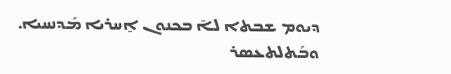ܕܝܘܡ ܫܒܬܐ ܠܐ̄ ܒܟܢܘܢ ܐ̱ܚܪܝܐ ܡܰܕܢܚܝܐ. ܘܒܰܬܠܬܥܣܪ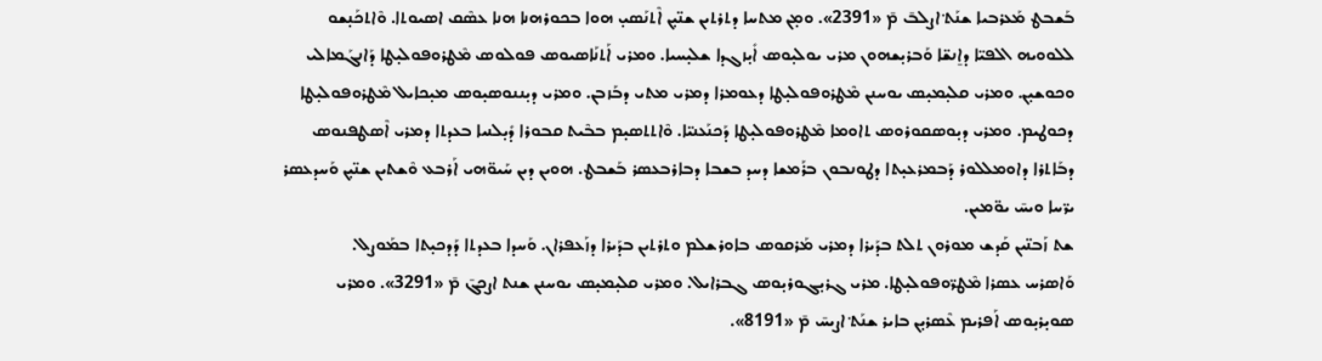ܒܰܫܒܛ ܡܰܥܪܒܝܐ ܫܢܰܬ݀ ܐܨܠܒ̄ ܡ̄ «2391». ܘܡ̣ܢ ܡܬܚܐ ܕܬܪܬܝܢ ܫܢ̈ܝ̣ܢ ܐܶܬܢܰܣܝ̣ ܗܘܐ ܒܟܘܪܗܢܐ ܗܢܐ ܥܣܶܩ ܐܣܝܘܬܐ. ܘܶܐܬܟܰܢ̣ܫܘ ܠܠܘܘܝܗ ܐܠܦܝ̈ܐ ܕܐ̱ܢܫ̈ܐ ܘܰܒܪܝ̣ܫܗܘܢ ܡܪܝ ܝܘܠܝ̣ܘܣ ܐܺܝ̣ܙܓܕܐ ܫܠܝ̣ܚܝܐ. ܘܡܪܝ ܐܰܬܢܰܐܣܝܘܣ ܦܘܠܘܣ ܡܶܛܪܘܦܘܠܝ̣ܛܐ ܕܰܐܢܓܰܡܐܠܝ ܘܟܘܫܝ̣ܢ. ܘܡܪܝ ܩܠܝ̣ܡܝ̣ܣ ܝܘܚܢܢ ܡܶܛܪܘܦܘܠܝ̣ܛܐ ܕܥܘܡܪܐ ܕܡܪܝ ܡܬܝ ܕܒܰܙܒܢ. ܘܡܪܝ ܕܝ̣ܢܢܘܣܝ̣ܘܣ ܡܝ̣ܟܐܝܠ ܡܶܛܪܘܦܘܠܝ̣ܛܐ ܕܟܘܛܝܡ. ܘܡܪܝ ܕܝ̣ܘܣܩܘܪܘܣ ܬܐܘܡܐ ܡܶܛܪܘܦܘܠܝ̣ܛܐ ܕܰܟܢܰܥܢܝ̈ܐ. ܘܶܐܬܬܣܝ̣ܡ ܒܒܶܝܬ ܩܒܘܪܐ ܕܺܝ̣ܠܢܝܐ ܒܥܕܬܐ ܕܡܪܝ ܐܶܣܛܦܢܘܣ ܕܒܰܐܬܪܐ ܕܐܘܡܠܠܘܪ ܕܰܒܡܪܥܝ̣ܬܐ ܕܛܘܢܒܘܢ ܒܪܰܡܫܐ ܕܚܕ ܒܫܒܐ ܕܒܐܪܒܥܣܪ ܒܰܫܒܛ. ܗܘܝܢ ܕܝܢ ܚܰܝܘ̈ܗܝ ܐܰܪܒܥ ܘܶܫܬܝܢ ܫܢ̈ܝ̣ܢ ܘܰܚܕܥܣܪ ܝܪ̈ܚܐ ܘܝܚ̄ ܝܘ̈ܡܝܢ.
ܫܬ ܙܰܒܢ̈ܝܢ ܩܰܕܫ ܡܘܪܘܢ ܬܠܬ ܒܕܰܝܪܐ ܕܡܪܝ ܡܰܪܩܘܣ ܒܐܘܪܫܠܡ ܘܬܪܬܝܢ ܒܕܰܝܪܐ ܕܙܰܥܦܪܐܢ. ܘܰܚܕܐ ܒܥܕܬܐ ܕܰܕܟܝ̣ܬܐ ܒܡܰܘܨܠ.
ܘܰܐܣܪܚ ܥܣܪܐ ܡܶܛܪ̈ܘܦܘܠܝ̣ܛܐ. ܡܪܝ ܓܪܝ̣ܓܘܪܝ̣ܘܣ ܓܒܪܐܝܠ. ܘܡܪܝ ܩܠܝ̣ܡܝ̣ܣ ܝܘܚܢܢ ܫܢܬ ܐܨܟܓ̄ ܡ̄ «3291». ܘܡܪܝ ܣܘܝ̣ܪܝ̣ܘܣ ܐܰܦܪܝܡ ܥܶܣܪܝ̣ܢ ܒܐܝܪ ܫܢܰܬ݀ ܐܨܝܚ̄ ܡ̄ «8191».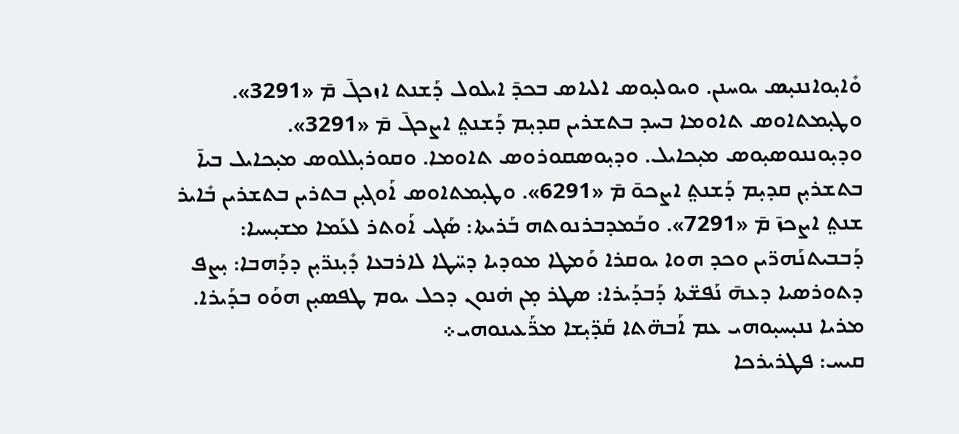ܘܺܐܝ̣ܘܐܢܢܝ̣ܣ ܝܘܚܢܢ. ܘܝܘܠܝ̣ܘܣ ܐܠܝܐܣ ܒܟܕ̄ ܐܝܠܘܠ ܕܰܫܢܬ ܐܙܟܓ̄ ܡ̄ «3291». ܘܛܝ̣ܡܬܐܘܣ ܬܐܘܡܐ ܒܚܕ ܒܬܫܪܝܢ ܩܕܝ̣ܡ ܕܰܫܢܬ݀ ܐܨܟܓ̄ ܡ̄ «3291». ܘܕܝ̣ܘܢܢܘܣܝ̣ܘܣ ܡܝ̣ܟܐܝܠ. ܘܕܝ̣ܘܣܩܘܪܘܣ ܬܐܘܡܐ. ܘܩܘܪܝ̣ܠܠܘܣ ܡܝ̣ܟܐܝܠ ܒܝܐ̄ ܒܬܫܪܝ̣ܢ ܩܕܝ̣ܡ ܕܰܫܢܬ݀ ܐܨܟܘ̄ ܡ̄ «6291». ܘܛܝ̣ܡܬܐܘܣ ܐܰܘܓܝ̣ܢ ܒܬܪܝܢ ܒܬܫܪܝܢ ܒܺܐܝܪ ܫܢܬ݀ ܐܨܟܙ̄ ܡ̄ «7291». ܘܒܰܡܕܒܪܢܘܬܗ ܒܰܪܝܬܐ: ܣܰܓܝ ܐܰܘܬܪ ܠܥܰܡܐ ܡܫܝ̣ܚܝܐ: ܕܰܒܒܝܬܢܰܗܪ̈ܝܢ ܘܟܕ ܗܘܐ ܝܘܩܪܐ ܘܰܡܛܐ ܡܘܕܝܐ ܕܚ̈ܛܐ ܠܐܪܒܥܐ ܕܺܝ̣ܢܪ̈ܝ̣ܢ ܕܕܰܗܒܐ: ܝ̣ܨܦ ܕܬܘܪܣܝܐ ܕܥܗ̄ ܢܰܦܫ̈ܬܐ ܕܰܒܕܰܝܪܐ: ܣܛܪ ܡ̣ܢ ܗ̇ܢܘܢ ܕܟܠ ܝܘܡ ܛܦܣܝ̣ܢ ܗܘܰܘ ܒܕܰܝܪܐ. ܡܪܝܐ ܢܢܝ̣ܚܝ̣ܘܗܝ ܥܡ ܐܰܒܗ̈ܬܐ ܩܰܕ̈ܝ̣ܫܐ ܡܪ̈ܰܥܝܢܘܗܝ܀
ܩܝܚ: ܦܛܪܝܪܟܐ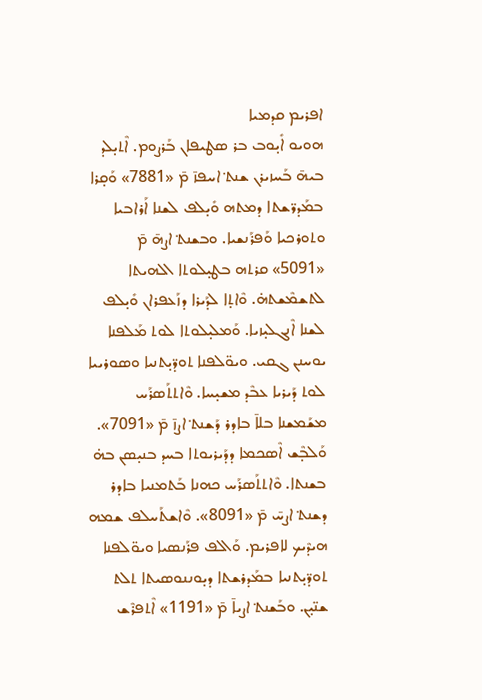ܐܦܪܝܡ ܩܕܡܝܐ
ܗܘܝܘ ܐܺܝ̣ܘܒ ܒܪ ܣܛܝܦܐܢ ܒܰܪܨܘܡ. ܐܶܬܝ̣ܠܕ ܒܝܗ̄ ܒܰܚܙܝܪܢ ܫܢܬ݀ ܐܚܦܙ̄ ܡ̄ «7881» ܘܰܩ̣ܪܐ ܒܡܰܕܪ̈ܫܬܐ ܕܡܬܗ ܘܺܝ̣ܠܦ ܠܫܢܐ ܐܰܪܐܒܝܐ ܘܬܘܪܟܝܐ ܘܰܦܪܰܢܫܝܐ. ܘܒܫܢܬ݀ ܐܨܗ̄ ܡ̄ «5091» ܩܪܬܗ ܒܛܝ̣ܠܘܬܐ ܐܠܗܝܬܐ ܠܬܫܡܶܫܬܗ̇. ܘܶܐܬ̣ܐ ܠܕܰܝܪܐ ܕܙܰܥܦܪܐܢ ܘܺܝ̣ܠܦ ܠܫܢܐ ܐܶܢܓܠܝ̣ܙܝܐ. ܘܰܡܠܝ̣ܠܘܬܐ ܠܘܬ ܡܰܠܦܢܐ ܝܘܚܢܢ ܓܩܝ. ܘܝܘ̈ܠܦܢܐ ܬܘܕ̈ܝ̣ܬܢܝܐ ܘܣܘܪܝܝܐ ܠܘܬ ܕܰܝܪܝܐ ܥܒܶܕ ܡܫܝ̣ܚܐ. ܘܶܐܬܬܰܣܪܰܚ ܡܫܰܡܫܢܐ ܒܠܐ̄ ܒܐܕܪ ܕܰܫܢܬ݀ ܐܨܙ̄ ܡ̄ «7091». ܘܰܠܒ̣ܶܫ ܐܶܣܟܡܐ ܕܕܰܝܪܝܘܬܐ ܒܚܕ ܒܢܝ̣ܣܢ ܒܗ̇ ܒܫܢܬܐ. ܘܶܐܬܬܰܣܪܰܚ ܟܗܢܐ ܒܰܬܡܢܝܐ ܒܐܕܪ ܕܫܢܬ݀ ܐܨܚ̄ ܡ̄ «8091». ܘܶܐܫܬܰܚܠܦ ܫܡܗ ܗܝܕܶܝܟ ܠܐܦܪܝܡ. ܘܰܐܠܦ ܦܪܰܢܣܝܐ ܘܝܘ̈ܠܦܢܐ ܬܘܕ̈ܝ̣ܬܢܝܐ ܒܡܰܕܪܫܬܐ ܕܝ̣ܘܢܢܘܣܝܬܐ ܬܠܬ ܫܢ̈ܝ̣ܢ. ܘܒܰܫܢܬ݀ ܐܨܝܐ̄ ܡ̄ «1191» ܐܶܬܦܪܶܫ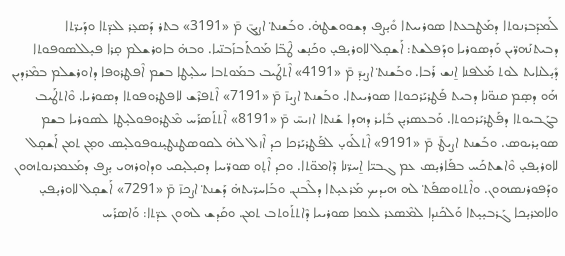ܠܰܡܕܰܒܪܢܘܬܐ ܕܡܰܛܒܥܬܐ ܣܘܪܝܝܬܐ ܘܺܝ̣ܨܦ ܕܫܘܘܫܛܗ̇. ܘܒܰܫܢܬ݀ ܐܨܝܓ̄ ܡ̄ «3191» ܒܬܪ ܕܰܣܥ̣ܪ ܠܥܕ̈ܬܐ ܘܕܰܝܪ̈ܬܐ ܕܒܝܬܢܰܗܪ̈ܝܢ ܘܰܕܣܘܪܝܐ ܘܕܰܦܠܫܬ: ܐܰܫܩ̣ܠ ܠܐܘܪܝ̣ܦܝ̣ ܘܟܰܢ̣ܫ ܛܶܒ̈ܐ ܡܰܟܬܰܒܙܰܒܢ̈ܝܐ. ܘܒܗ̇ ܒܐܘܪܫܠܡ ܩ̣ܪܐ ܦܝ̣ܠܠܣܘܦܘܬܐ ܕܺܝ̣ܠܢܐܝܬ ܠܘܬ ܡܰܠܦܢܐ ܐ̱ܢܫ ܪܰܒܐ. ܘܒܰܫܢܬ݀ ܐܨܝܕ̄ ܡ̄ «4191» ܐܶܬܛܰܝܒ ܒܡܰܘܬܒܐ ܚܠܝ̣ܛܐ ܒܫܡ ܐܶܦܛܪܘܦܐ ܕܐܘܪܫܠܡ ܒܡܶܪܕܝܢ ܗܰܘ ܕܣ̣ܡ ܩܢܘ̈ܢܐ ܕܒܝܬ ܦܰܛܪܝܰܪܟܘܬܐ ܣܘܪܝܝܬܐ. ܘܒܰܫܢܬ݀ ܐܨܝܙ̄ ܡ̄ «7191» ܐܶܬܦܪܶܫ ܠܐܦܛܪܘܦܘܬܐ ܕܣܘܪܝܐ. ܘܶܐܬܛܰܝܒ ܒܓܰܒܝܘܬܐ ܕܦܰܛܪܝܰܪܟܘܬܐ. ܘܰܒܥܣܪܝ̣ܢ ܒܺܐܝܪ ܕܗܕܐ ܫܰܢܬܐ ܐܙܝܚ̄ ܡ̄ «8191» ܐܶܬܬܰܣܪܰܚ ܡܶܛܪܘܦܘܠܝ̣ܛܐ ܠܣܘܪܝܐ ܒܫܡ ܣܘܝ̣ܪܝܘܣ. ܘܒܰܫܢܬ ܐܨܝܛ̄ ܡ̄ «9191» ܐܶܬܠܰܘܝ̣ ܠܦܰܛܪܝܰܪܟܐ ܟܕ ܐܶܙܠ ܠܗ̇ ܠܩܘܣܛܢܛܝ̣ܢܘܦܘܠܝ̣ܣ ܘܡ̣ܢ ܬܡܢ ܐܰܫܩ̣ܠ ܠܐܘܪܝ̣ܦܝ̣ ܘܶܐܫܬܟܰܚ ܒܦܰܐܪܝ̣ܣ ܥܡ ܓܒܝ̈ܐ ܐ̱ܚܪ̈ܢܐ ܕܶܐܡܘ̈ܬܐ. ܘܟܕ ܐܶܬ̣ܘ ܣܘܪ̈ܝܝܐ ܕܩܝ̣ܠܝ̣ܩܝ ܘܕܐܘܪܗܝ ܝ̣ܨܦ ܕܡܰܥܡܪܢܘܬܗܘܢ ܘܕܰܦܘܪܢܣܗܘܢ. ܘܐܶܬܬܘܣܦܰܬ݀ ܠܗ ܗܝܕܝܟ ܡܰܪܥܝ̣ܬܐ ܕܠܶܒܢܢ. ܘܒܰܐܚܪ̈ܝܬܗ̇ ܕܰܫܢܬ݀ ܐܨܟܙ̄ ܡ̄ «7291» ܐܰܫܩ̣ܠ ܠܐܘܪܝ̣ܦܝ̣ ܘܠܐܡܪܝ̣ܟܐ ܓܰܪܒܝ̣ܝ̣ܬܐ ܘܰܠܟܰܢܕܐ ܠܡܶܣܥܪ ܠܥܡܐ ܣܘܪܝܝܐ ܕܶܐܬܬܰܘܬܒ ܬܡܢ. ܘܩܰܕܫ ܠܗܘܢ ܥܕ̈ܬܐ: ܘܰܐܣܪܰܚ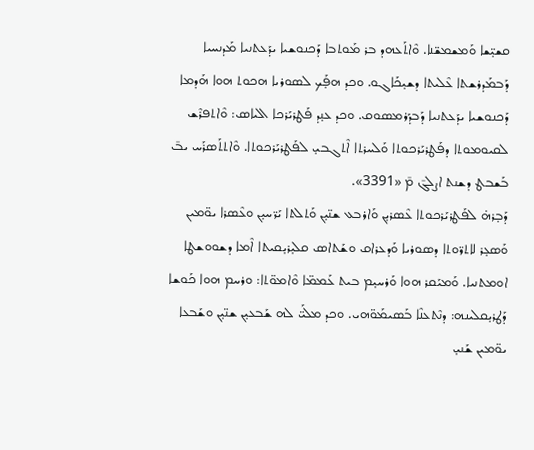ܩܫܝ̣̈ܫܐ ܘܰܡܫܡܫ̈ܢܐ. ܘܶܐܬܰܥܗܕ ܒܪ ܡܰܘܬܒܐ ܕܰܟܢܘܫܝܐ ܝܕܰܥܬܢܝܐ ܡܰܕܢܚܝܐ ܕܰܒܡܰܕܪܫܬܐ ܥܶܠܝܬܐ ܕܫܝ̣ܟܰܐܓܘ. ܘܟܕ ܗܦ̣ܰܟ ܠܣܘܪܝܐ ܗܟܘܬ ܗܘܐ ܗܰܕܡܐ ܕܰܟܢܘܫܝܐ ܝܕܰܥܬܢܝܐ ܕܰܒܕܰܪܡܣܘܩ. ܘܟܕ ܥܢ̣ܕ ܦܰܛܪܝܰܪܟܐ ܐܠܝܐܣ: ܘܶܐܬܦܪܶܫ ܠܩܝܘܡܘܬܐ ܕܦܰܛܪܝܰܪܟܘܬܐ ܘܰܠܚܪܬܐ ܐܶܬܓܒܝ̣ ܠܦܰܛܪܝܰܪܟܘܬܐ. ܘܶܐܬܬܰܣܪܰܚ ܝܒ̄ ܒܰܫܒܛ ܕܫܢܬ ܐܨܠܓ̄ ܡ̄ «3391».
ܕܰܒ̣ܪܗ̇ ܠܦܰܛܪܝܰܪܟܘܬܐ ܥܶܣܪܝ̣ܢ ܘܰܐܪܒܥ ܫܢ̈ܝ̣ܢ ܘܰܬܠܬܐ ܝܰܪ̈ܚܝ̣ܢ ܘܥܶܣܪܐ ܝܘ̈ܡܝܢ ܘܰܣܥ̣ܪ ܠܐܬܪ̈ܘܬܐ ܕܣܘܪܝܐ ܘܰܕܥܪܐܩ ܘܫܰܬܐܣ ܩܠܝ̣ܪܝ̣ܩܝܬܐ ܐܶܡܐ ܕܫܘܘܫܛܐ ܐܘܡܬܢܝܐ. ܘܰܡܝܰܩܪ ܗܘܐ ܘܰܪܚܝ̣ܡ ܒܝܬ ܥܰܡܡ̈ܐ ܘܶܐܡܘ̈ܬܐ: ܘܪܚܡ ܗܘܐ ܟܰܘܫܐ ܕܰܛܪܝ̣ܩܠܝܢܗ: ܕܢܶܬܥܢܶܐ ܒܰܣܝܡܰܘ̈ܗܝ. ܘܟܕ ܡܠܰܝ̈ ܠܗ ܫܰܒܥܝ̣ܢ ܫܢ̈ܝ̣ܢ ܘܫܰܒܥܐ ܝܘ̈ܡܝܢ ܫܰܢܝ̣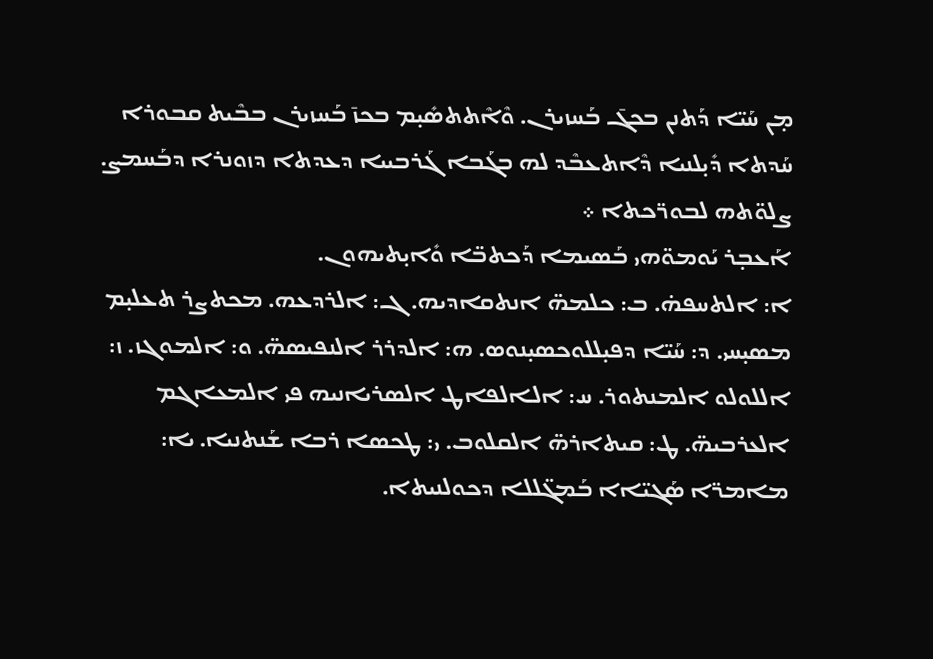ܡ̣ܢ ܚܰܝ̈ܐ ܕܰܬܢܢ ܒܟܓ̄ ܒܰܚܙܝܪܢ. ܘܶܐܶܬܬܣܺܝ̣ܡ ܒܟܙ̄ ܒܰܚܙܝܪܢ ܒܒܶܝܬ ܩܒܘܪܐ ܚܰܕܬܐ ܕܺܝ̣ܠܢܝܐ ܕܶܐܬܥܒܶܕ ܠܗ ܒܓܰܒܐ ܓܰܪܒܝܝܐ ܕܥܕܬܐ ܕܙܘܢܪܐ ܕܒܰܚܡܨ. ܨܠܘ̈ܬܗ ܠܒܘܪ̈ܟܬܐ ܀
ܐܰܥܒ̣ܪ ܝܰܘܡܘ̈ܗܝ ܒܰܣܝܡܐ ܕܰܟܬܒ̈ܐ ܘܺܐܝ̣ܬܝܗܘܢ.
ܐ: ܐܠܬܚܦܗ̇. ܒ: ܟܠܡܗ̈ ܐܢܬܩܐܕܝܗ. ܓ: ܐܠܪܕܥܗ. ܡܟܬܨܪ ܬܥܠܝ̣ܡ ܡܣܝ̣ܚܝ. ܕ: ܚܰܝ̈ܐ ܕܦܝ̣ܠܠܘܟܣܝ̣ܢܘܣ. ܗ: ܐܠܕܪܪ ܐܠܢܦܝܣܗ̈. ܘ: ܐܠܡܘܓܙ. ܙ: ܐܠܠܘܠܘ ܐܠܡܢܬܘܪ. ܚ: ܐܠܐܠܦܐܛ ܐܠܣܪܝܐܢܝܗ ܦܝ ܐܠܡܥܐܓܡ ܐܠܥܪܒܝܗ̈. ܛ: ܩܝܬܐܪܗ̈ ܐܠܩܠܘܒ. ܝ: ܛܟܣܐ ܪܒܐ ܫܰܢܬܢܝܐ. ܝܐ: ܡܐܡܪ̈ܐ ܣܰܓܝ̈ܐܐ ܒܰܡܓ̈ܠܠܐ ܕܟܘܠܢܝܬܐ.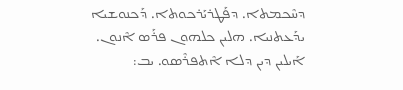ܕܚܶܟܡܬܐ. ܕܦܰܛܪܝܰܪܟܘܬܐ. ܕܰܟܢܘܫܝܐ ܝܕܰܥܬܢܝܐ. ܗܠܝܢ ܟܠܗܘܢ ܦܪܰܣ ܐܶܢܘܢ.
ܐܰܝܠܝܢ ܕܝܢ ܕܠܐ ܐܶܬܦܪܶܣܘ. ܝܒ: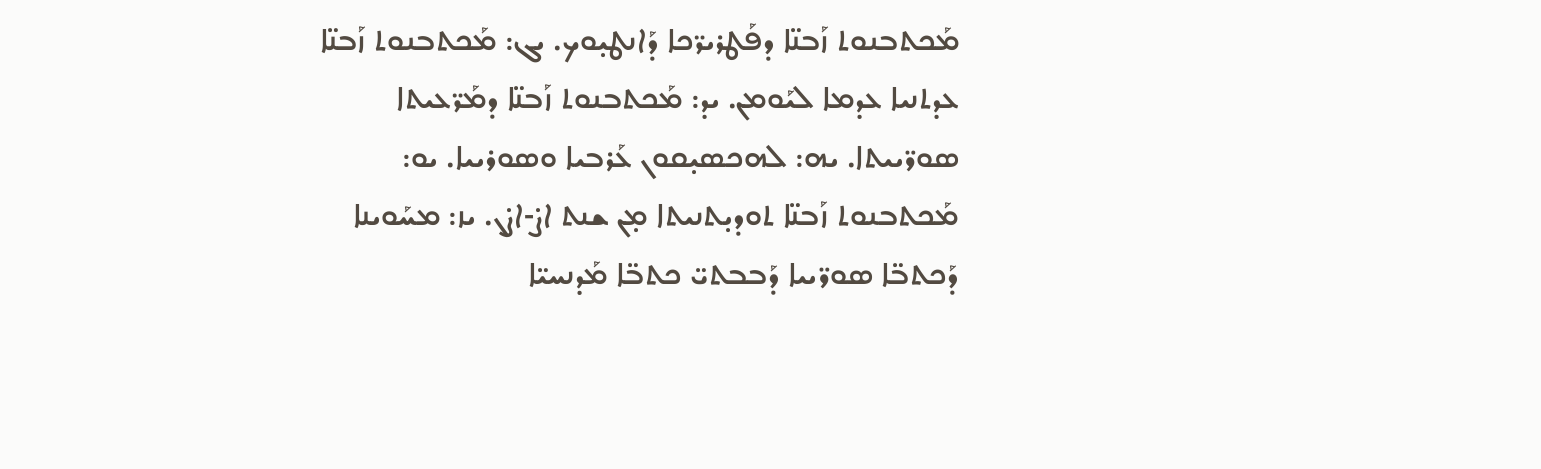ܡܰܟܬܒܢܘܬ ܙܰܒܢ̈ܐ ܕܦܰܛܪܝܪ̈ܟܐ ܕܰܐܢܛܝ̣ܘܟ. ܝܓ: ܡܰܟܬܒܢܘܬ ܙܰܒܢ̈ܐ ܥܕܬܢܝܐ ܥܕܡܐ ܠܝܰܘܡܢ. ܝܕ: ܡܰܟܬܒܢܘܬ ܙܰܒܢ̈ܐ ܕܡܰܪ̈ܥܝܬܐ ܣܘܪ̈ܝܝܬܐ. ܝܗ: ܠܗܟܣܝ̣ܩܘܢ ܥܰܪܒܝܐ ܘܣܘܪܝܝܐ. ܝܘ: ܡܰܟܬܒܢܘܬ ܙܰܒܢ̈ܐ ܬܘܕܝ̣ܬܢܝܬܐ ܡ̣ܢ ܫܢܬ ܐܨ̇-ܐܨ̇ܢ. ܝܙ: ܡܚܰܘܝܢܐ ܕܰܟܬܒ̈ܐ ܣܘܪ̈ܝܝܐ ܕܰܒܒܬܝ̈ ܟܬܒ̈ܐ ܡܰܕܢܚܝ̈ܐ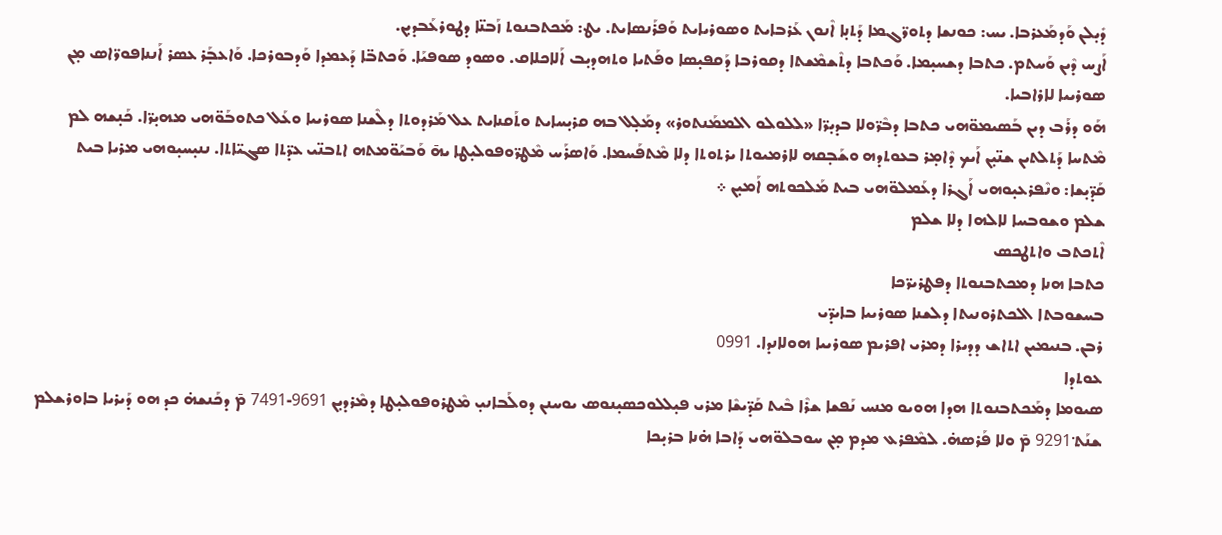ܕܺܝ̣ܠܢ ܘܰܕܡܰܥܪܒܐ. ܝܚ: ܟܘܢܫܐ ܕܬܘܪ̈ܓܡܐ ܕܰܬܢ̣ܐ ܐܶܢܘܢ ܥܰܪܒܐܝܬ ܘܣܘܪܝܐܝܬ ܘܰܦܪܰܢܣܐܝܬ. ܝܛ: ܡܰܟܬܒܢܘܬ ܙܰܒܢ̈ܐ ܕܛܘܪܥܰܒܕܝ̣ܢ.
ܐܰܨܚ ܕܶܝܢ ܘܰܚܬܡ. ܟܬܒܐ ܕܫܚܝ̣ܡܐ. ܘܰܟܬܒܐ ܕܬܶܫܡܶܫܬܐ ܕܩܘܪܒܐ ܕܰܩܦܝ̣ܣܐ ܘܦܰܬܝܐ ܘܬܗܕܝ̣ܒ ܐܰܠܐܟܠܐܩ. ܘܣܘܕ ܣܘܦܝܰܐ. ܘܰܟܬܒ̈ܐ ܕܰܥܡܕܐ ܘܰܕܒܘܪܟܐ. ܘܰܐܥܒ̣ܰܪ ܥܣܪ ܐܰܢܢܐܦܘܪ̈ܐܣ ܡ̣ܢ ܣܘܪܝܝܐ ܠܐܪܐܒܝܐ.
ܗܰܘ ܕܪܰܒ ܕܝܢ ܒܰܣܝܡܘ̈ܗܝ ܟܬܒܐ ܕܒܶܪ̈ܘܠܐ ܒܕܝ̣ܪ̈ܐ «ܠܠܘܠܘ ܐܠܡܡܰܢܬܘܪ» ܕܡܰܠ̣ܠ ܒܗ ܩܪܝ̣ܚܐܝܬ ܘܬܰܩܢܐܝܬ ܥܠ ܡܰܪܕܘܬܐ ܕܠܶܫܢܐ ܣܘܪܝܝܐ ܘܥܰܠ ܟܬܘܒܰܘ̈ܗܝ ܡܗܝ̣ܪ̈ܐ. ܟܰܢ̣ܫܗ ܠܡ ܡܶܬܚܐ ܕܰܬܠܬܝܢ ܫܢ̈ܝ̣ܢ ܐܰܝܟ ܕܶܐܡ̣ܪ ܒܥܘܬܕܗ ܘܫܰܒ̣ܩܗ ܠܐܪܡܝܘܬܐ ܝܪܬܘܬܐ ܕܠܐ ܡܶܬܦܰܚܡܐ. ܘܰܐܣܪܰܚ ܡܶܛܪ̈ܘܦܘܠܝ̣ܛܐ ܝܗ̄ ܘܰܒܝܰܘ̈ܡܬܗ ܐܬܒܢ̈ܝ ܥܕ̈ܬܐ ܣܓܝ̈ܐܬܐ. ܢܢܝ̣ܚܝ̣ܘܗܝ ܡܪܝܐ ܒܝܬ ܩܰܕ̈ܝ̣ܫܐ: ܘܢܶܦܪܥܝ̣ܘܗܝ ܐܰܓܪܐ ܕܥܰܡܠܘ̈ܗܝ ܒܝܬ ܡܰܠܟܘܬܗ ܐܰܡܝ̣ܢ ܀
ܫܠܡ ܘܫܘܒܚܐ ܠܐܠܗܐ ܕܠܐ ܫܠܡ
ܐܶܬܟܬܒ ܘܐܬܛܟܣ
ܟܬܒܐ ܗܢܐ ܕܡܟܬܒܢܘܬܐ ܕܦܛܪܝܪ̈ܟܐ
ܒܚܫܘܒܬܐ ܐܠܟܬܪܘܢܝܬܐ ܕܠܫܢܐ ܣܘܪܝܝܐ ܒܐܝܕ̈ܝ
ܪܒܢ. ܒܢܝܡܝܢ ܐܬܐܫ ܕܕܝܪܐ ܕܡܪܝ ܐܦܪܝܡ ܣܘܪܝܝܐ ܗܘܠܐܢܕܐ. 0991
ܥܘܬܕܐ
ܣܝܘܡܐ ܕܡܰܟܬܒܢܘܬܐ ܗܕܐ ܗܘܝܘ ܡܢܚ ܢܰܦܫܐ ܫܪܶܐ ܒܶܝܬ ܩܰܕ̈ܝܫܶܐ ܡܪܝ ܦܝ̣ܠܠܘܟܣܝ̣ܢܘܣ ܝܘܚܢܢ ܕܘܠܰܒܐܢܝ̣ ܡܶܛܪܘܦܘܠܝ̣ܛܐ ܕܡܶܪܕܝ̣ܢ 9691-7491 ܡ̄ ܕܟܰܢܫܗ̇ ܟܕ ܗܘ ܕܰܝܪܝܐ ܒܐܘܪܫܠܡ ܫܢܰܬ݀ 9291 ܡ̄ ܘܠܐ ܦܰܪܣܗ̇. ܠܡܶܦܪܥ ܡܕܡ ܡ̣ܢ ܚܘܒܠܘ̈ܗܝ ܕܰܐܒܐ ܗ̇ܢܐ ܒܪܝ̣ܟܐ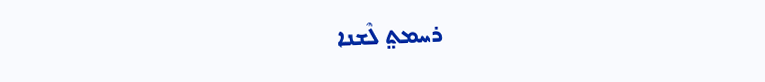ܪܚܡܬ݀ ܠܶܫܢܐ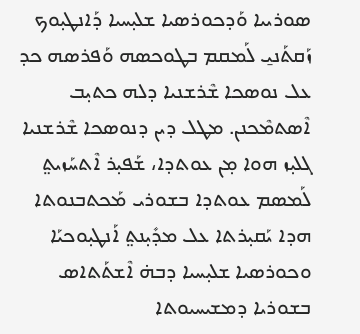ܣܘܪܝܝܐ ܘܰܕܟܘܪܣܝܐ ܫܠܝ̣ܚܝܐ ܕܰܐܢܛܝ̣ܘܟ ܙܰܩܬܰܢܝ̱ ܠܰܡܩܡ ܒܛܘܟܣܗ ܘܰܦܪܣܗ ܟܕ ܥܠ ܢܘܣܟܐ ܫܶܪܫܢܝܐ ܕܠܗ ܟܬܝ̣ܒ ܐܶܣܬܡܶܟܢܢ. ܡܛܠ ܕܝܢ ܕܢܘܣܟܐ ܫܶܪܫܢܝܐ ܓܠܝ̣ܙ ܗܘܐ ܡ̣ܢ ܥܘܬܕܐ، ܫܰܦܝ̣ܪ ܐܶܬܚܰܙܝܬ݀ ܠܰܡܣܡ ܥܘܬܕܐ ܒܫܘܪܝ ܡܰܟܬܒܢܘܬܐ ܗܕܐ ܝܰܩܝ̣ܪܬܐ ܥܠ ܡܕܺܝ̣ܢܬ݀ ܐܰܢܛܝ̣ܘܟܝܰܐ ܘܟܘܪܣܝܐ ܫܠܝ̣ܚܝܐ ܕܒܗ̇ ܐܶܫܬܰܬܐܣ ܒܫܘܪܝܐ ܕܡܫܝܚܝܘܬܐ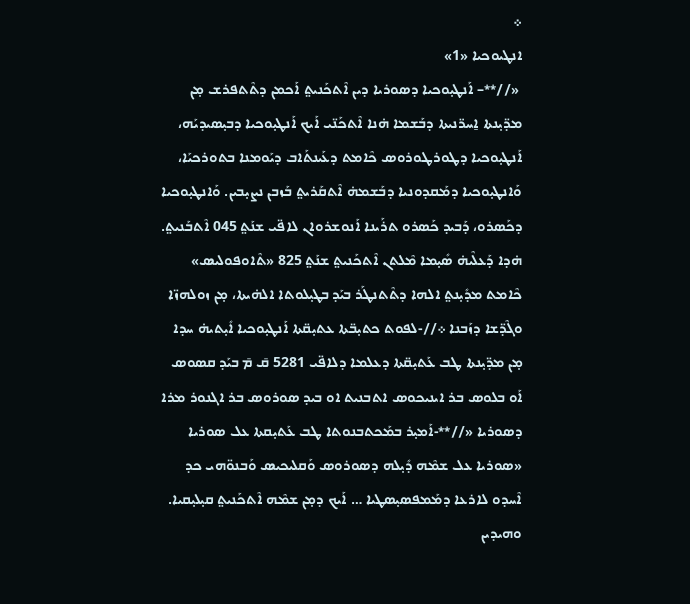܀
ܐܢܛܝܘܟܝܐ «1»
 «//**– ܐܰܢܛܝ̣ܘܟܝܐ ܕܣܘܪܝܐ ܕܝܢ ܐܶܬܟܰܢܝܬ݀ ܐܰܟܡܢ ܕܬܶܬܦܪܫ ܡ̣ܢ ܡܕ̈ܝ̣ܢܬܐ ܐ̱ܚܪ̈ܢܝܬܐ ܕܒܰܫܡܐ ܗ̇ܢܐ ܐܶܬܟܰܢ̈ܝ ܐܰܝܟ ܐܰܢܛܝ̣ܘܟܝܐ ܕܒܝ̣ܣܝܕܝܰܗ، ܐܰܢܛܝ̣ܘܟܝܐ ܕܛܘܪܛܘܪܘܣ ܟܶܐܡܬ ܕܥܰܝܢܬܰܐܒ ܕܝܰܘܡܢܐ ܒܬܘܪܟܝܰܐ، ܘܰܐܢܛܝ̣ܘܟܝܐ ܕܡܰܩܕܘܢܝܐ ܕܒܰܫܡܗ̇ ܐܶܬܩܰܪܝܬ݀ ܒܰܙܒܢ ܢܨܝ̣ܒܝܢ. ܘܰܐܢܛܝ̣ܘܟܝܐ ܕܟܰܣܪܘ، ܕܰܒܝܕ ܟܰܣܪܘ ܬܪܰܝܢܐ ܐܰܢܘܫܪܘܐܢ ܠܐܦ̈ܝ ܫܢܰܬ݀ 045 ܐܶܬܒܰܢܝܬ݀. ܗ̇ܕܐ ܕܰܥܠܶܝܗ̇ ܣܺܝ̣ܡܐ ܡܶܠܬܢ ܐܶܬܟܰܢܝܬ݀ ܫܢܰܬ݀ 825 «ܬܶܐܘܦܘܠܝܣ» ܟܶܐܡܬ ܡܕܺܝ̣ܢܬ݀ ܐܠܗܐ ܕܬܶܬܢܛܰܪ ܒܝܰܕ ܒܛܝ̣ܠܘܬܐ ܐܠܗ̇ܝܬܐ، ܡ̣ܢ ܙܘܠܗܙ̈ܐ ܘܓܶܕ̈ܫܐ ܕܙܰܒܢܐ ܀//-ܠܦܘܬ ܟܬܝ̣ܒ̈ܬܐ ܥܬܝ̣ܩ̈ܬܐ ܐܰܢܛܝ̣ܘܟܝܐ ܐܺܝ̣ܬܝܗ̇ ܚܕܐ ܡ̣ܢ ܡܕ̈ܝ̣ܢܬܐ ܛܒ ܥܰܬܝ̣ܩ̈ܬܐ ܕܥܠܡܐ ܕܠܐܦ̈ܝ 5281 ܩ̄ ܡ̄ ܒܝܰܕ ܩܣܘܣ ܐܰܘ ܒܠܘܣ ܒܪ ܐܝܢܝܟܘܣ ܐܬܒܢܝܬ ܐܘ ܒܝܕ ܣܘܪܘܣ ܒܪ ܐܓܢܘܪ ܡܪܐ ܕܣܘܪܝܐ «//**-ܐܰܡܝ̣ܪ ܒܡܰܟܬܒܢܘܬܐ ܛܒ ܥܰܬܝ̣ܩܬܐ ܥܠ ܣܘܪܝܐ «ܣܘܪܝܐ ܥܠ ܫܡܶܗ ܕܺܝ̣ܠܗ ܕܣܘܪܘܣ ܘܰܩܠܝܟܝܣ ܘܰܒܢܘ̈ܗܝ ܟܕ ܐܶܚܕܘ ܠܐܪܥܐ ܕܡܰܡܦܣܝ̣ܣܛܝܐ … ܐܰܝܟ ܕܡ̣ܢ ܫܡܶܗ ܐܶܬܟܰܢܝܬ݀ ܩܝ̣ܠܝ̣ܩܝܐ. ܘܗܝܕܝܢ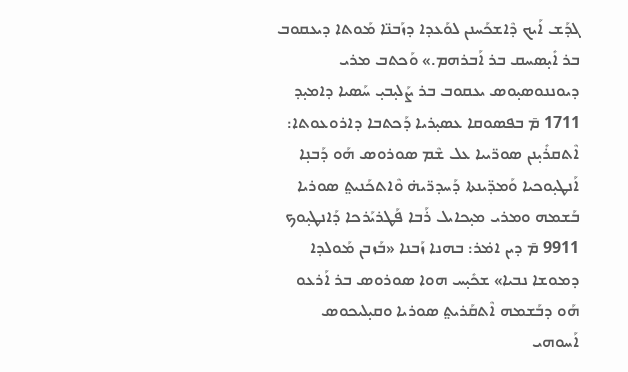ܓܕܰܫ ܐܰܝܟ ܕܶܐܫܟܰܚܢܢ ܠܘܰܥܕܐ ܕܙܰܒܢ̈ܐ ܡܰܘܬܐ ܕܝܥܩܘܒ ܒܪ ܐܺܝ̣ܣܚܩ ܒܪ ܐܰܒܪܗܡ.» ܘܰܟܬܒ ܡܪܝ ܕܝܘܢܢܘܣܝ̣ܘܣ ܝܥܩܘܒ ܒܪ ܨܰܠܝ̣ܒܝ̣ ܚܰܣܝܐ ܕܐܡܝ̣ܕ 1711 ܡ̄ ܒܦܣܘܩܐ ܥܣܝ̣ܪܝܐ ܕܰܟܬܒܐ ܕܐܪܘܥܘܬܐ: ܐܶܬܩܪܺܝ̣ܢܢ ܣܘܪ̈ܝܝܐ ܥܠ ܫܶܡ ܣܘܪܘܣ ܗܰܘ ܕܰܒܢ̣ܐ ܐܰܢܛܝ̣ܘܟܝܐ ܘܰܡܕ̈ܝܢܬܐ ܕܰܚܕܪ̈ܝܗ̇ ܘܶܐܬܟܰܢܝܬ݀ ܣܘܪܝܐ ܒܰܫܡܗ ܘܡܪܝ ܡܝ̣ܟܐܝܠ ܪܰܒܐ ܦܰܛܪܝܰܪܟܐ ܕܰܐܢܛܝ̣ܘܟ 9911 ܡ̄ ܕܝܢ ܐܡ̇ܪ: ܒܗܢܐ ܙܰܒܢܐ «ܒܰܙܒܢ ܡܰܘܠܕܐ ܕܡܘܫܐ ܢܒܝܐ» ܫܟܺܝ̣ܚ ܗܘܐ ܣܘܪܘܣ ܒܪ ܐܰܪܥܘ ܗܰܘ ܕܒܰܫܡܗ ܐܶܬܩܰܪܝܬ݀ ܣܘܪܝܐ ܘܩܝ̣ܠܝܟܘܣ ܐܰܚܘܗܝ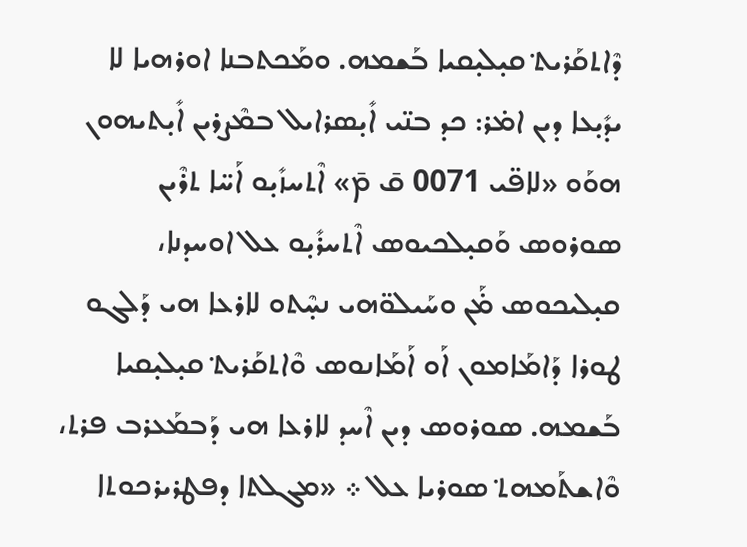ܕܶܐܬܩܰܪܝܬ݀ ܩܝ̣ܠܝ̣ܩܝܐ ܒܰܫܡܗ. ܘܡܰܟܬܒܢܐ ܐܘܪܗܝܐ ܠܐ ܝܕܺܝ̣ܥܐ ܕܝܢ ܐܡ̇ܪ: ܟܕ ܒܢ̈ܝ ܐܺܝ̣ܣܪܐܝܠ ܒܡܶܨܪܝܢ ܐܺܝ̣ܬܝܗܘܢ ܗܘܰܘ «ܠܐܦ̈ܝ 0071 ܩ̄ ܡ̄» ܐܶܬܚܙܺܝ̣ܘ ܐܰܚ̈ܐ ܬܪܶܝܢ ܣܘܪܘܣ ܘܰܩܝ̣ܠܟܝܘܣ ܐܶܬܚܪܺܝ̣ܘ ܥܠ ܐܘܚܕܢܐ، ܩܝ̣ܠܝܟܘܣ ܡ̇ܰܢ ܘܚܰܝܠܘ̈ܗܝ ܢܚ̣ܶܬܘ ܠܐܪܥܐ ܗܝ ܕܰܠܓܘ ܛܘܪܐ ܕܰܐܡܰܐܡܘܢ ܐܰܘ ܐܰܡܰܐܢܘܣ ܘܶܐܬܩܰܪܝܬ݀ ܩܝ̣ܠܝ̣ܩܝܐ ܒܰܫܡܗ. ܣܘܪܘܣ ܕܝܢ ܐܶܚܕ ܠܐܪܥܐ ܗܝ ܕܰܒܡܰܥܪܒ ܦܪܬ، ܘܶܐܫܬܰܡܗܬ݀ ܣܘܪܝܐ ܥܠ ܀ «ܡܓܠܬܐ ܕܦܛܪܝܪܟܘܬܐ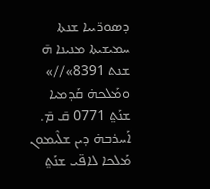ܕܣܘܪ̈ܝܝܐ ܫܢܬܐ ܚܡܝܫܝܬܐ ܡܢܝܢܐ ܗ̄ ܫܢܬ 8391»//» ܘܡܰܠܟܗ̇ ܩܰܕܡܝܐ ܫܢܰܬ݀ 0771 ܩ̄ ܡ̄. ܐܰܚܪܒܗ̇ ܕܝܢ ܫܠܶܝܡܘܢ ܡܰܠܟܐ ܠܐܦ̈ܝ ܫܢܰܬ݀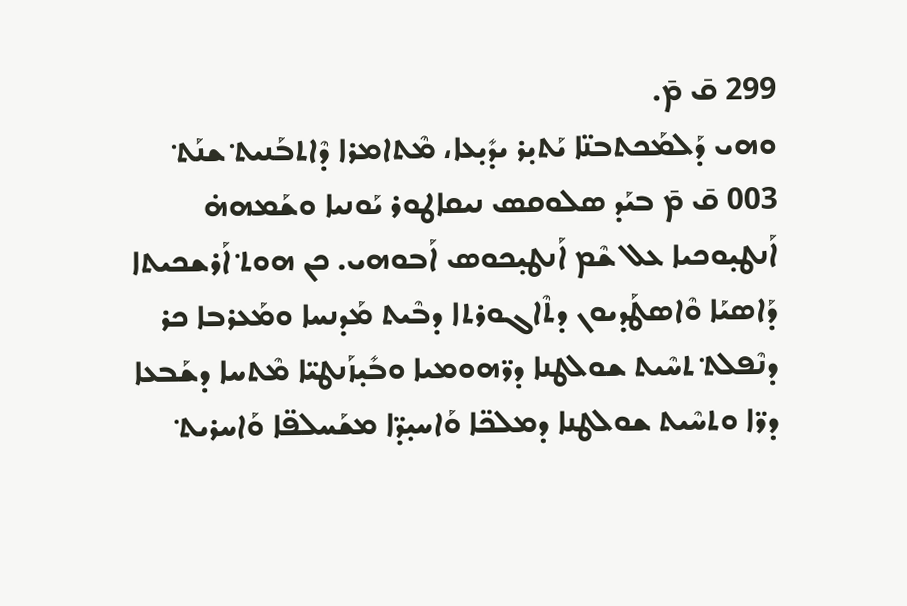299 ܩ̄ ܡ̄.
ܘܗܝ ܕܰܠܡܰܟܬܒܢ̈ܐ ܝܰܬܝ̣ܪ ܝܕܺܝ̣ܥܐ، ܡܶܬܐܡܪܐ ܕܶܐܬܒܰܢܝܬ݀ ܫܢܰܬ݀ 003 ܩ̄ ܡ̄ ܒܝܰܕ ܣܠܘܩܣ ܢܝܩܐܛܘܪ ܝܰܘܢܝܐ ܘܫܰܡܗܗ̇ ܐܰܢܛܝ̣ܘܟܝܐ ܥܠ ܫܶܡ ܐܰܢܛܝ̣ܟܘܣ ܐܰܒܘܗܝ. ܟܢ ܗܘܬ݀ ܐܰܪܫܟܝܬܐ ܕܰܐܣܝܰܐ ܘܶܐܣܛܰܕܝܘܢ ܕܬܶܐܓܘܪܬܐ ܕܒܶܝܬ ܡܰܕܢܚܐ ܘܡܰܥܪܒܐ ܟܪ ܕܢܶܦܠܬ݀ ܬܚܶܝܬ ܫܘܠܛܢܐ ܕܪ̈ܗܘܡܝܐ ܘܒܺܝ̣ܙܰܢܛܝ̈ܐ ܡܶܬܚܐ ܕܫܰܒܥܐ ܕܪ̈ܐ ܘܬܚܶܝܬ ܫܘܠܛܢܐ ܕܡܠܟ̈ܐ ܘܰܐܚܝ̣ܕ̈ܐ ܡܫܰܚܠܦ̈ܐ ܘܰܐܚܪܝܬ݀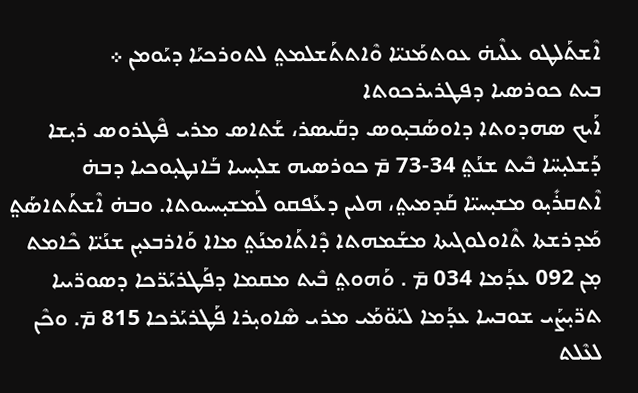ܐܶܫܬܰܠܛܘ ܥܠܶܝܗ̇ ܥܘܬܡܰܢܝ̈ܐ ܘܶܐܬܬܰܫܠܡܬ݀ ܠܬܘܪܟܝܰܐ ܕܝܰܘܡܢ ܀
ܒܝܬ ܟܘܪܣܝܐ ܕܦܛܪܝܪܟܘܬܐ
ܐܰܝܟ ܣܗܕܘܬܐ ܕܐܘܣܰܒܝ̣ܘܣ ܕܩܰܝܣܪ، ܫܰܬܐܣ ܡܪܝ ܦܶܛܪܘܣ ܪܝ̣ܫܐ ܕܰܫܠܝ̣ܚ̈ܐ ܒܶܝܬ ܫܢܰܬ݀ 34-73 ܡ̄ ܟܘܪܣܝܗ ܫܠܝ̣ܚܝܐ ܒܰܐܢܛܝ̣ܘܟܝܐ ܕܒܗ̇ ܐܶܬܩܪܺܝ̣ܘ ܡܫܝ̣ܚܝ̈ܐ ܩܰܕܡܝܬ݀، ܗܠܝܢ ܕܥܰܦܩܘ ܠܰܡܫܝ̣ܚܝܘܬܐ. ܘܒܗ̇ ܐܶܫܬܰܬܐܣܰܬ݀ ܡܰܕܪܫܬܐ ܬܶܐܘܠܘܓܝܬܐ ܡܫܰܡܗܬܐ ܕܶܐܬܰܐܡܢܰܬ݀ ܡܐܐ ܘܰܐܪܒܥܝ̣ܢ ܫܢܰܝ̈ܐ ܟܶܐܡܬ ܡ̣ܢ 092 ܥܕܰܡܐ 034 ܡ̄ . ܘܰܗܘܬ݀ ܒܶܝܬ ܡܩܡܐ ܕܦܰܛܪܝܰܪ̈ܟܐ ܕܣܘܪ̈ܝܝܐ ܬܪ̈ܝ̣ܨܰܝ ܫܘܒܚܐ ܥܕܰܡܐ ܠܝܰܘ̈ܡܰܝ ܡܪܝ ܣܶܐܘܝ̣ܪܐ ܦܰܛܪܝܰܪܟܐ 815 ܡ̄. ܘܟܶܢ ܠܥܶܠܬ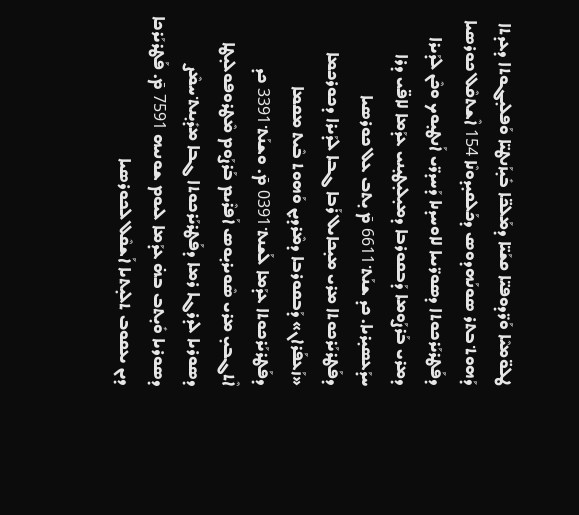ܛܠܘ̈ܡܝܶܐ ܘܰܪ̈ܕܘܦܝ̈ܐ ܩܫܰܝ̈ܐ ܕܡܰܠܟ̈ܐ ܒܺܝ̣ܙܰܢܛܝ̈ܐ ܘܰܦܠܝ̣ܓܘܬܐ ܕܥܕܬܐ ܕܰܗܘܬ݀ ܒܬܪ ܣܘܢܰܗܕܘܣ ܕܟܰܠܩܝ̣ܕܘܢܶܐ 154 ܐܶܫܬܩܶܠ ܟܘܪܣܝܐ ܕܦܰܛܪܝܰܪܟܘܬܐ ܕܣܘܪ̈ܝܝܐ ܠܐܘܚܕܢܐ ܕܰܚܕܪ̈ܝ ܐܰܢܛܝ̣ܘܟ ܘܟܶܢ ܠܕܰܝܪܐ ܕܡܪܝ ܒܰܪܨܰܘܡܐ ܕܰܒܩܘܪܒܐ ܕܡܝ̣ܠܝ̣ܛܝ̣ܢܝ ܥܕܰܡܐ ܠܐܦ̈ܝ ܕܪܐ ܚܕܰܥܣܝ̣ܪܝܐ. ܟܕ ܫܢܰܬ݀ 6611 ܡ̄ ܝ̣ܬܒ ܥܠ ܟܘܪܣܝܐ ܕܦܰܛܪܝܰܪܟܘܬܐ ܡܪܝ ܡܝ̣ܟܐܝܠ ܪܰܒܐ ܓܒܐ ܠܕܰܝܪܐ ܕܟܘܪܟܡܐ «ܙܰܥܦܰܪܐܢ» ܕܰܒܩܘܪܒܐ ܕܡܶܪܕܝ̣ܢ ܘܰܗܘܬ ܒܶܝܬ ܡܩܡܐ ܕܦܰܛܪܝܰܪܟܘܬܐ ܥܕܰܡܐ ܠܰܫܢܬ݀ 0391 ܡ̄. ܘܫܢܰܬ݀ 3391 ܟܕ ܐܶܬܓܒܝ̣ ܡܪܝ ܣܶܘܝܪܝ̣ܘܣ ܐܰܦܪܶܝܡ ܒܰܪܨܰܘܡ ܡܶܛܪܘܦܘܠܝ̣ܛܐ ܕܣܘܪܝܐ ܠܕܪܓܐ ܪܡܐ ܕܦܰܛܪܝܰܪܟܘܬܐ ܓܒܐ ܡܕܺܝ̣ܢܬ݀ ܚܡܶܨ ܕܣܘܪܝܐ ܘܺܝ̣ܬܒ ܒܗ̇ ܥܕܰܡܐ ܠܝܘܡ ܫܘܢܝܗ 7591 ܡ̄. ܦܰܛܪܝܰܪܟܐ ܕܝܢ ܝܥܩܘܒ ܬܠܝ̣ܬܝܐ ܐܰܫܩܶܠ ܠܟܘܪܣܝܐ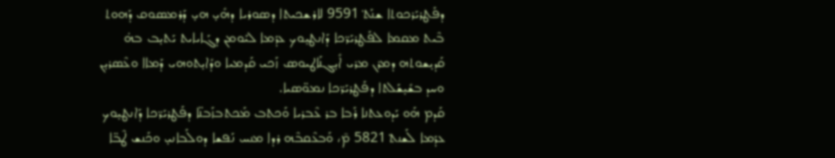ܕܦܰܛܪܝܰܪܟܘܬܐ ܫܢܰܬ݀ 9591 ܠܐܪܫܟܝܬܐ ܕܣܘܪܝܐ ܕܗܺܝ̣ ܗܝ̣ ܕܰܪܡܣܘܩ ܕܰܗܘܬ ܒܶܝܬ ܡܩܡܐ ܠܦܰܛܪܝܰܪ̈ܟܐ ܕܰܐܢܛܝ̣ܘܟ ܥܕܰܡܐ ܠܝܰܘܡܢ ܕܓܰܐܝܐܝܬ ܝܰܬܝ̣ܒ ܒܗ̇ ܩܰܕܝ̣ܫܘܬܗ ܕܡܪܢ ܡܪܝ ܐܺܝ̣ܓܢܰܐܛܝܘܣ ܙܰܟܝ ܩܰܕܡܝܐ ܘܕܺܐܝ̣ܬܘܗܝ ܕܰܡܐܐ ܘܥܶܣܪܝ̣ܢ ܘܚܕ ܒܫܺܝ̣ܫܰܠܬܐ ܕܦܰܛܪܝܰܪ̈ܟܐ ܢܡܘ̈ܣܝܐ.
ܩܰܕܡ ܗܰܘ ܝܰܕܘܥܬܢܐ ܪܰܒܐ ܒܪ ܥܶܒܪܝܐ ܘܰܟܬܒ ܡܰܟܬܒܙܰܒܢ̈ܐ ܕܦܰܛܪܝܰܪ̈ܟܐ ܕܰܐܢܛܝ̣ܘܟ ܥܕܰܡܐ ܠܰܫܢܬ݀ 5821 ܡ̄، ܘܰܒܥܶܩܒܶܗ ܪܕܐ ܡܢܚ ܢܰܦܫܐ ܕܘܠܰܒܐܢܝ̣ ܘܟܰܢܫ ܛܶܒ̈ܐ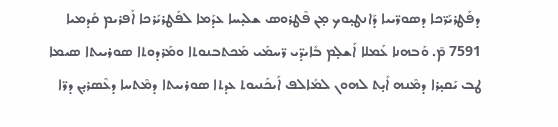ܕܦܰܛܪܝܰܪ̈ܟܐ ܕܣܘܪ̈ܝܝܐ ܕܰܐܢܛܝ̣ܘܟ ܡ̣ܢ ܦܶܛܪܘܣ ܫܠܝ̣ܚܐ ܥܕܰܡܐ ܠܦܰܛܪܝܰܪܟܐ ܐܰܦܪܝܡ ܩܰܕܡܝܐ 7591 ܡ̄. ܘܰܒܗܢܐ ܥܰܡܠܐ ܐܰܫܠ̣ܡ ܒܺܐܝܕ̈ܝ ܪ̈ܚܡܰܝ ܡܰܟܬܒܢܘܬܐ ܘܡܰܪܕܘܬܐ ܣܘܪܝܝܬܐ ܣܝܡܐ ܛܒ ܝܰܩܝ̣ܪܐ ܕܡܶܢܗ ܐܺܝ̣ܬ ܠܗܘܢ ܠܡܺܐܠܦ ܐܰܝܟܰܢܝܘܬ ܥܕܬܐ ܣܘܪܝܝܬܐ ܕܡܶܬܚܐ ܕܥܶܣܪܝ̣ܢ ܕܪ̈ܐ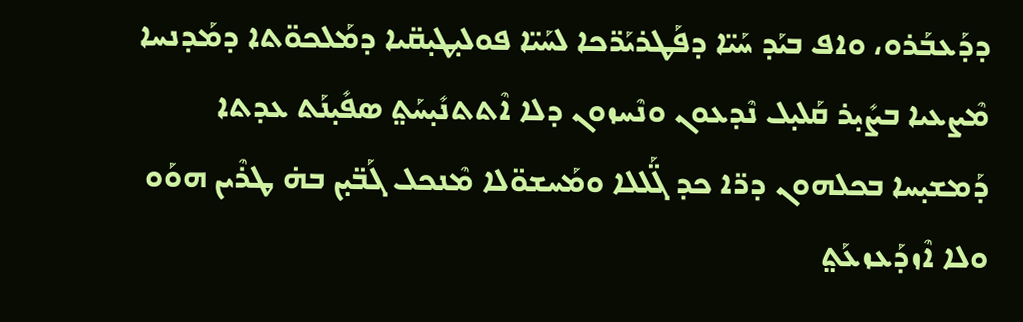ܕܕܰܥܒܰܪܘ، ܘܐܦ ܒܝܰܕ ܚܰܝ̈ܐ ܕܦܰܛܪܝܰܪ̈ܟܐ ܠܚܰܝ̈ܐ ܦܘܠܝ̣ܛܝ̣ܩ̈ܝܐ ܕܡܰܠܟܘ̈ܬܐ ܕܡܰܕܢܚܐ ܡܶܨܥܝܐ ܒܨܺܝ̣ܪ ܩܰܠܝ̣ܠ ܢܶܕܥܘܢ ܘܢܶܚܙܘܢ ܕܠܐ ܐܶܬܬܢܺܝ̣ܚܰܬ݀ ܣܦܺܝ̣ܢܰܬ ܥܕܬܐ ܕܰܡܫܝ̣ܚܐ ܒܟܠܗܘܢ ܕܪ̈ܐ ܟܕ ܓ̈ܰܠܠܐ ܘܡܰܚܫܘ̈ܠܐ ܡܶܢܟܠ ܓܰܒ̈ܝ̣ܢ ܒܗ̇ ܛܪܶܝܢ ܗܘܰܘ ܘܠܐ ܐܶܙܕܰܥܙܥܰܬ݀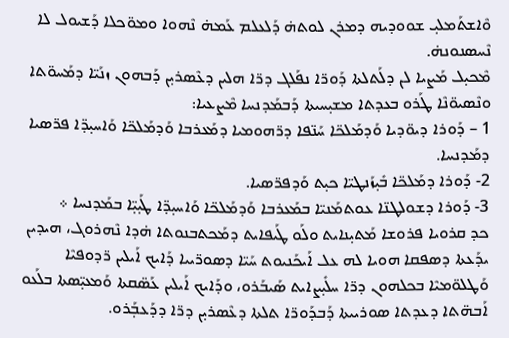ܘܶܐܫܬܰܡܠܝ̣ ܫܘܘܕܝܗ ܕܡܪܢ ܠܘܬܗ̇ ܕܰܠܥܠܡ ܥܰܡܗ̇ ܢܶܗܘܐ ܘܡܘ̈ܟܠܐ ܕܰܫܝܘܠ ܠܐ ܢܶܚܣܢܘܢܗ̇.
ܡܶܟܝ̣ܠ ܡܰܨܝܐ ܠܢ ܕܠܰܬܠܬܐ ܕܰܘܪ̈ܐ ܢܦܰܠܓ ܕܪ̈ܐ ܗܠܝܢ ܕܥܶܣܪܝ̣ܢ ܕܰܒܗܘܢ ܙܢܰܝ̈ܐ ܕܡܰܚܘ̈ܬܐ ܘܢܶܣܝܘ̈ܢܶܐ ܛܰܪܘ ܒܥܕܬܐ ܡܫܝ̣ܚܝܬܐ ܕܰܒܡܰܕܢܚܐ ܡܶܨܥܝܐ:
1 – ܕܰܘܪܐ ܕܝܘ̈ܕܝܐ ܘܰܕܡܰܠܟ̈ܐ ܚܰܢ̈ܦܐ ܕܪ̈ܗܘܡܝܐ ܕܡܰܥܪܒܐ ܘܰܕܡܰܠܟ̈ܐ ܘܰܐܚܝ̣ܕ̈ܐ ܦܪ̈ܣܝܐ ܕܡܰܕܢܚܐ.
2- ܕܰܘܪܐ ܕܡܰܠܟ̈ܐ ܒܺܝ̣ܙܰܢܛܝ̈ܐ ܟܝ̣ܬ ܘܰܕܦܪ̈ܣܝܐ.
3- ܕܰܘܪܐ ܕܫܘܠܛܢ̈ܐ ܥܘܬܡܰܢܝ̈ܐ ܒܡܰܥܪܒܐ ܘܰܕܡܰܠܟ̈ܐ ܘܰܐܚܝ̣ܕ̈ܐ ܛܰܝ̣ܝ̣̈ܐ ܒܡܰܕܢܚܐ ܀
ܟܕ ܩܪܘܝܐ ܦܪܘܫܐ ܡܰܬܝ̣ܢܐܝܬ ܘܠܰܘ ܛܰܝܦܐܝܬ ܕܡܰܟܬܒܢܘܬܐ ܗ̇ܕܐ ܢܶܗܪܘܓ، ܗܝܕܝܢ ܝܕܰܥܬܐ ܕܣܦܩܐ ܗܘܝܐ ܠܗ ܥܠ ܐܰܝܟܰܢܝܘܬ ܚܰܝ̈ܐ ܕܣܘܪ̈ܝܝܐ ܕܰܐܝܟ ܐܰܝܠܝܢ ܪ̈ܕܘܦܝܶܐ ܘܰܛܠܘ̈ܡܝܶܐ ܒܟܠܗܘܢ ܕܪ̈ܐ ܚܠܺܝ̣ܨܐܝܬ ܣܰܝܒܰܪܘ، ܘܕܰܐܝܟ ܐܰܝܠܝܢ ܥܰܣ̈ܩܬܐ ܘܰܡܥܝ̣̈ܣܬܐ ܒܠܰܥܘ ܐܰܒܗ̈ܬܐ ܕܥܕܬܐ ܣܘܪܝܝܬܐ ܕܰܒܕܰܘܪ̈ܐ ܬܠܬܐ ܕܥܶܣܪܝ̣ܢ ܕܪ̈ܐ ܕܕܰܥܒ̣ܰܪܘ.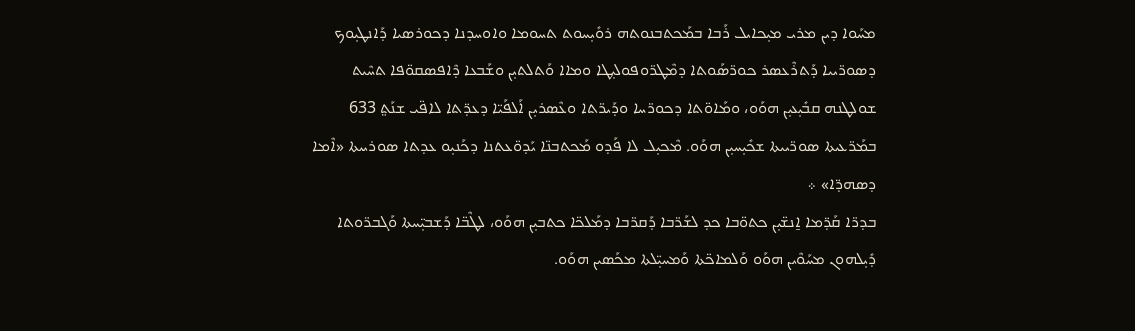ܡܚܰܘܐ ܕܝܢ ܡܪܝ ܡܝ̣ܟܐܝܠ ܪܰܒܐ ܒܡܰܟܬܒܢܘܬܗ ܪܘܺܝ̣ܚܘܬ ܬܚܘܡܐ ܘܐܘܚܕܢܐ ܕܟܘܪܣܝܐ ܕܰܐܢܛܝ̣ܘܟ ܕܣܘܪ̈ܝܝܐ ܕܰܬܪܶܥܣܪ ܟܘܪ̈ܣܰܘܬܐ ܕܡܶܛܪ̈ܘܦܘܠܝ̣ܛܐ ܘܡܐܐ ܘܰܬܠܬܝ̣ܢ ܘܫܰܒܥܐ ܕܶܐܦܣܩܘ̈ܦܐ ܬܚܶܝܬ ܫܘܠܛܢܗ ܩܒܺܝ̣ܥܝ̣ܢ ܗܘܰܘ، ܘܡܰܐܘ̈ܬܐ ܕܟܘܪ̈ܚܐ ܘܕܰܝܪ̈ܬܐ ܘܥܶܣܪܝ̣ܢ ܐܰܠܦܰܝ̈ܐ ܕܥܕ̈ܬܐ ܠܐܦ̈ܝ ܫܢܰܬ݀ 633 ܒܡܰܪ̈ܥܝܬܐ ܣܘܪ̈ܝܝܬܐ ܫܟܺܝ̣ܚܝ̣ܢ ܗܘܰܘ. ܡܶܟܝ̣ܠ ܠܐ ܦܰܕܘ ܡܰܟܬܒܢ̈ܐ ܝܰܕܘ̈ܥܬܢܐ ܕܟܰܢܝ̣ܘ ܥܕܬܐ ܣܘܪܝܝܬܐ «ܐܶܡܐ ܕܣܗܕ̈ܐ» ܀
ܒܕܪ̈ܐ ܩܰܕ̈ܡܐ ܐ̱ܢܫ̈ܝ̣ܢ ܟܬܘ̈ܒܐ ܟܕ ܠܫܰܪ̈ܒܐ ܕܰܩܪ̈ܒܐ ܕܡܰܠܟ̈ܐ ܟܬܒܝ̣ܢ ܗܘܰܘ، ܠܛܶܒ̈ܐ ܕܰܫܒܝ̣̈ܚܬܐ ܘܰܓܒܪ̈ܘܬܐ ܕܺܝ̣ܠܗܘܢ ܡܚܰܘܶܝܢ ܗܘܰܘ ܘܰܠܡܐܟ̈ܬܐ ܘܰܡܚܝ̣̈ܠܬܐ ܡܟܰܣܝܢ ܗܘܰܘ.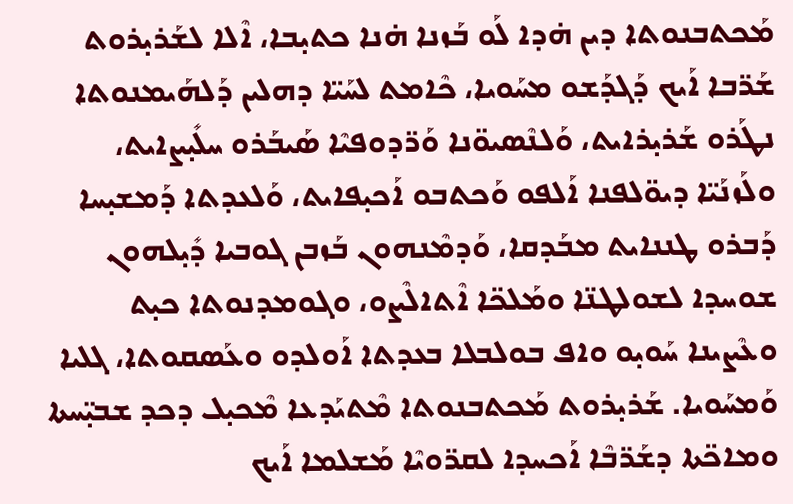ܡܰܟܬܒܢܘܬܐ ܕܝܢ ܗ̇ܕܐ ܠܰܘ ܒܰܙܢܐ ܗ̇ܢܐ ܟܬܝ̣ܒܐ، ܐܶܠܐ ܠܫܰܪܝ̣ܪܘܬ ܫܰܪ̈ܒܐ ܐܰܝܟ ܕܰܓܕܰܫܘ ܡܚܰܘܝܐ، ܟܶܐܡܬ ܠܚܰܝ̈ܐ ܕܗܠܝܢ ܕܰܠܗܰܝܡܢܘܬܐ ܢܛܰܪܘ ܫܰܪܝ̣ܪܐܝܬ، ܘܰܠܢܶܣܝܘ̈ܢܐ ܘܰܪ̈ܕܘܦܝܶܐ ܣܰܝܒܰܪܘ ܚܠܺܝ̣ܨܐܝܬ، ܘܠܰܙܢܰܝ̈ܐ ܕܝܘ̈ܠܦܢܐ ܐܰܠܦܘ ܘܰܟܬܒܘ ܐܰܟܝ̣ܦܐܝܬ، ܘܰܠܥܕܬܐ ܕܰܡܫܝ̣ܚܐ ܕܰܒܪܘ ܛܢܢܐܝܬ ܡܒܰܕܩܐ، ܘܰܕܡܶܢܗܘܢ ܒܰܙܒܢ ܓܘܒܝܐ ܕܺܝ̣ܠܗܘܢ ܫܘܚܕܐ ܠܫܘܠܛܢ̈ܐ ܘܡܰܠܟ̈ܐ ܐܶܬܐܠܶܨܘ، ܘܓܘܡܕܢܘܬܐ ܟܝ̣ܬ ܘܥܶܨܝܢܐ ܚܰܘܝ̣ܘ ܘܐܦ ܒܘܠܒܠܐ ܒܥܕܬܐ ܐܰܘܠܕܘ ܘܥܰܣܩܘܬܐ، ܓܠܝܐ ܘܰܡܚܰܘܝܐ. ܫܰܪܝ̣ܪܘܬ ܡܰܟܬܒܢܘܬܐ ܡܶܬܝܰܕܥܐ ܡܶܟܝ̣ܠ ܕܟܕ ܫܒܝ̣̈ܚܬܐ ܘܡܐܟ̈ܬܐ ܕܫܰܪ̈ܒܶܐ ܐܰܟܚܕܐ ܠܩܪ̈ܘܝܶܐ ܡܰܫܠܡܐ ܐܰܝܟ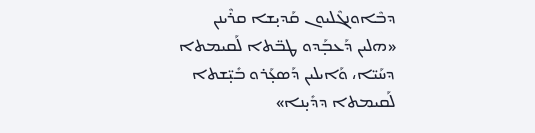ܕܒܶܐܘܢܓܶܠܝܘܢ ܩܰܕܝ̣ܫܐ ܩܪܶܝܢܢ «ܗܠܝܢ ܕܰܥܒ̣ܰܕܘ ܛܒ̈ܬܐ ܠܰܩܝܡܬܐ ܕܚܰܝ̈ܐ، ܘܰܐܝܠܝܢ ܕܰܣܥ̣ܰܪܘ ܒܺܝ̣̈ܫܬܐ ܠܰܩܝܡܬܐ ܕܕܺܝ̣ܢܐ»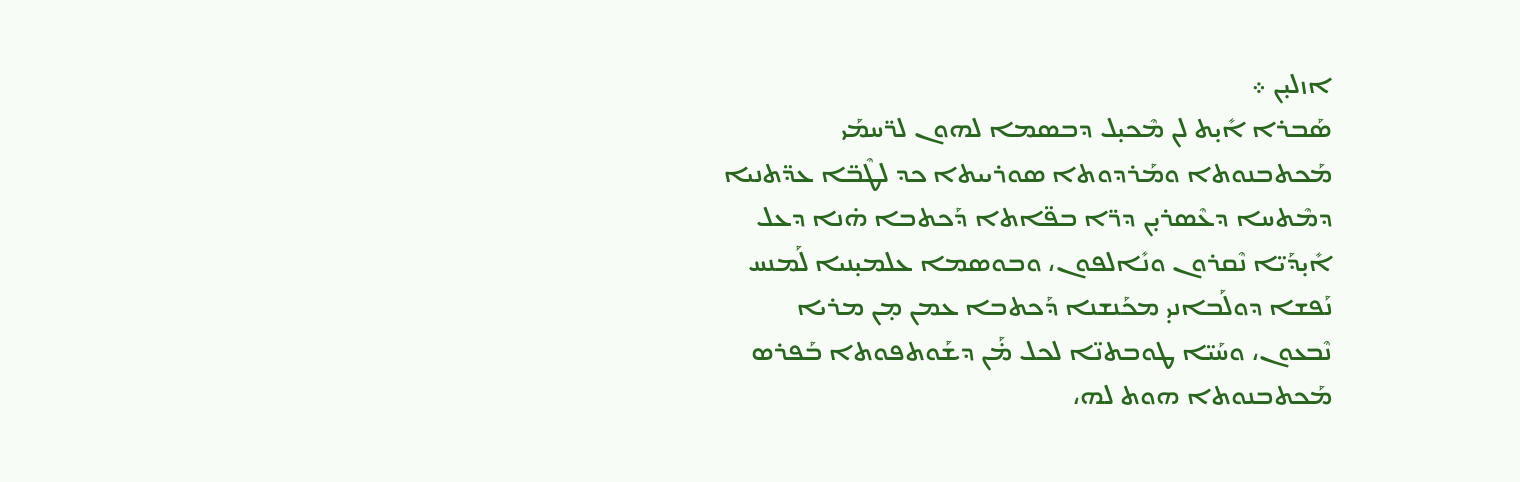ܐܙܠܝ̣ܢ ܀
ܣܰܒܪܐ ܐܺܝ̣ܬ ܠܢ ܡܶܟܝ̣ܠ ܕܒܣܡܐ ܠܗܘܢ ܠܪ̈ܚܡܰܝ ܡܰܟܬܒܢܘܬܐ ܘܡܰܪܕܘܬܐ ܣܘܪܝܝܬܐ ܟܕ ܠܛܶܒ̈ܐ ܥܕ̈ܬܢܝܐ ܕܡܶܬܚܐ ܕܥܶܣܪܝ̣ܢ ܕܪ̈ܐ ܒܦ̈ܐܬܐ ܕܰܟܬܒܐ ܗ̇ܢܐ ܕܥܠ ܐܺܝ̣ܕܰܝ̈ܐ ܢܶܩܪܘܢ ܘܢܺܐܠܦܘܢ، ܘܒܘܣܡܐ ܥܠܡܝ̣ܢܝܐ ܠܰܡܢܚ ܢܰܦܫܐ ܕܘܠܰܒܐܢܝ̣ ܡܟܰܢܫܢܐ ܕܰܟܬܒܐ ܥܡܢ ܡ̣ܢ ܡܪܝܐ ܢܶܒܥܘܢ، ܘܚܰܝ̈ܐ ܛܘܒܬܢ̈ܐ ܠܟܠ ܡ̇ܰܢ ܕܫܰܘܬܦܘܬܐ ܒܰܦܪܣ ܡܰܟܬܒܢܘܬܐ ܗܘܬ ܠܗ،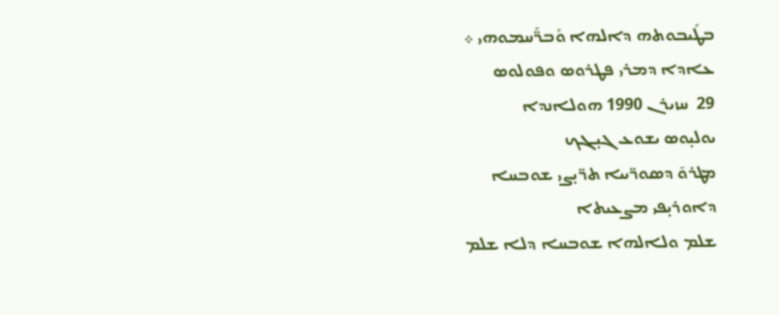ܒܛܰܝܒܘܬܗ ܕܐܠܗܐ ܘܰܒܪ̈ܰܚܡܘܗܝ ܀
ܥܐܕܐ ܕܡܪܝ ܦܛܪܘܣ ܘܦܘܠܘܣ
29  ܚܙܝܪܢ 1990 ܗܘܠܐܢܕܐ
ܝܘܠܝ̣ܘܣ ܝܫܘܥ ܓܝ̣ܓܟ
ܡܛܪܘ̄ ܕܣܘܪ̈ܝܝܐ ܬܪ̈ܝ̣ܨܝ ܫܘܒܚܐ
ܕܐܘܪܝ̣ܦܝ ܡܨܥܝܬܐ
ܫܠܡ ܘܠܐܠܗܐ ܫܘܒܚܐ ܕܠܐ ܫܠܡ